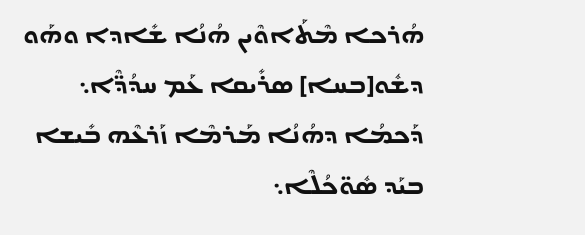ܗܳܪܟܐ ܡܶܬܰܐܘܶܝܢ ܗܳܢܳܐ ܫܺܐܕܐ ܘܗܰܘ ܕܫܽܘ[ܒܚܐ] ܣܪܺܝܩܐ ܥܰܡ ܚܕܳܕ̈ܶܐ܆ ܕܰܟܡܳܐ ܕܗܳܢܳܐ ܡܰܪܡܶܐ ܙܰܪܥܶܗ ܒܺܝܫܐ ܒܝܰܕ ܣܽܘ̈ܟܳܠܶܐ܆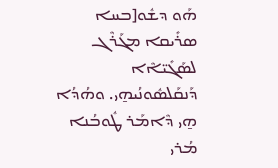ܗܰܘ ܕܫܽܘ[ܒܚܐ ܣܪܺܝܩܐ ܡܓܰܪܶܓ ܠܣܰܓܺܝ̈ܐܶܐ ܕܰܢܩܰܠܣܽܘܢܳܝܗ̱ܝ. ܘܗܳܕܳܐ ܗ̱ܝ ܕܶܐܡܰܪ ܛܽܘܒܳܢܐ ܡܳܪܝ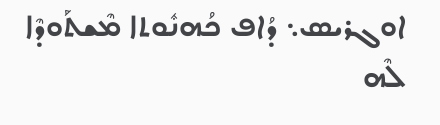ܐܘܓܪܝܣ܆ ܕܳܐܦ ܟܳܗܢܽܘܬܐ ܡܶܫܬܰܘܕܶܐ ܠܶܗ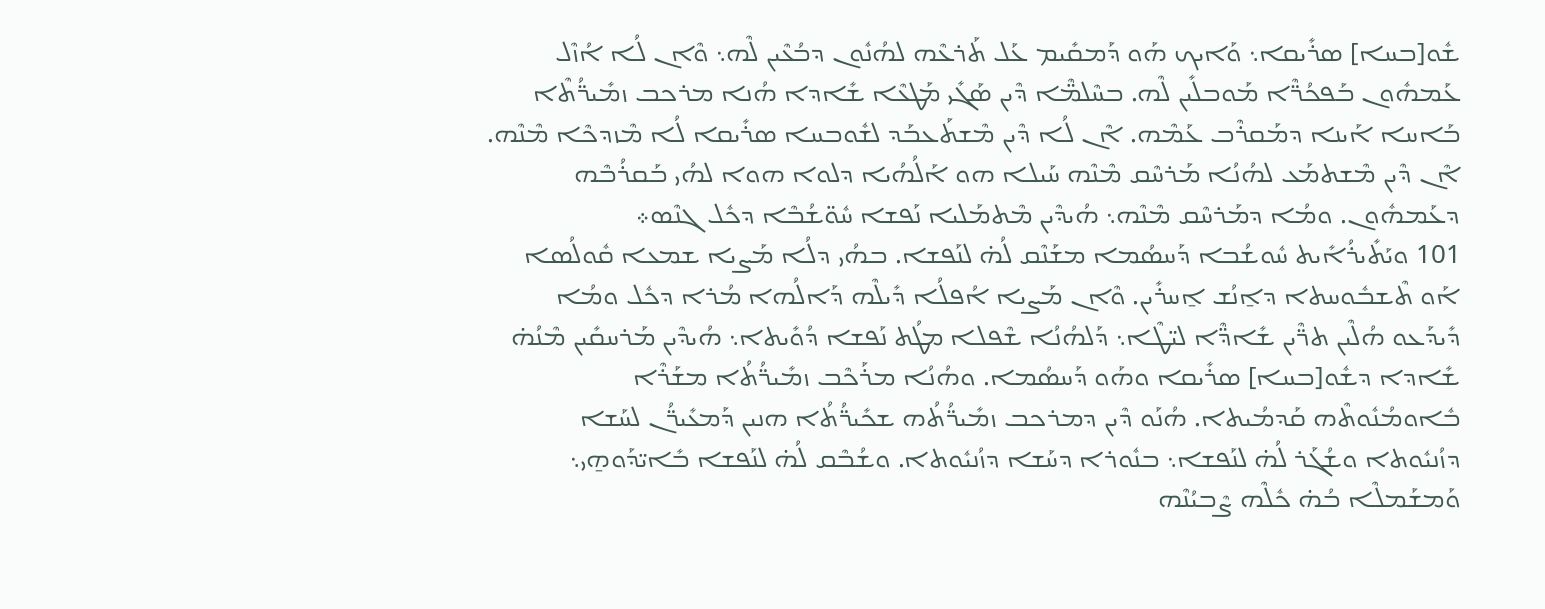ܫܽܘ[ܒܚܐ] ܣܪܺܝܩܐ܆ ܘܰܐܝܟ ܗܰܘ ܕܰܡܩܺܝܡ ܥܰܠ ܬܰܪܥܶܗ ܠܗܳܢܽܘܢ ܕܒܳܥܶܝܢ ܠܶܗ܆ ܘܶܐܢ ܠܳܐ ܐܳܙܶܠ ܥܰܡܗܽܘܢ ܒܰܦܟܳܪ̈ܶܐ ܡܰܘܒܠܺܝܢ ܠܶܗ. ܒܚܶܠܡ̈ܶܐ ܕܶܝܢ ܣܰܓܺܝ ܡܰܛܥܶܐ ܫܺܐܕܐ ܗܳܢܐ ܡܪܟܒ ܙܡܺܝܪ̈ܳܬܶܐ ܒܰܐܚܐ ܐܰܝܢܐ ܕܡܰܩܪܶܒ ܥܰܡܶܗ. ܐܶܢ ܠܳܐ ܕܶܝܢ ܡܶܫܬܰܥܒܰܕ ܠܫܽܘܒܚܐ ܣܪܺܝܩܐ ܠܳܐ ܡܶܙܕܟܶܐ ܡܶܢܶܗ. ܐܶܢ ܕܶܝܢ ܡܶܫܬܡܰܥ ܠܗܳܢܳܐ ܡܰܪܚܶܩ ܡܶܢܶܗ ܚܰܝܠܐ ܗܘ ܐܰܠܳܗܳܝܐ ܕܠܘܐ ܗܘܐ ܠܗܳܝ ܒܰܩܪܳܒܶܗ ܕܥܰܡܗܽܘܢ. ܘܡܳܐ ܕܡܰܪܚܶܩ ܡܶܢܶܗ܆ ܗܳܝܕܶܝܢ ܡܶܬܡܰܠܝܐ ܢܰܦܫܐ ܚܽܘ̈ܫܳܒܶܐ ܕܟܽܠ ܓܢܶܣ܀
101 ܘܝܰܬܺܝܪܳܐܺܝܬ ܚܽܘܫܳܒܐ ܕܰܚܣܳܡܐ ܡܫܰܢܶܩ ܠܳܗ̇ ܠܢܰܦܫܐ. ܒܗܳܝ ܕܠܳܐ ܡܰܨܝܐ ܫܡܥܐ ܩܽܘܠܳܣܐ ܐܰܘ ܬܶܫܒܽܘܚܬܐ ܕܐ̱ܢܳܫ ܐ̱ܚܪܺܝܢ. ܘܶܐܢ ܡܰܨܝܐ ܐܳܦܠܳܐ ܕܺܝܠܶܗ ܕܰܐܠܳܗܐ ܡܳܪܐ ܕܟܽܠ ܘܡܳܐ ܕܺܝܕܰܥܘ ܗܳܠܶܝܢ ܬܪ̈ܶܝܢ ܫܺܐܕ̈ܶܐ ܠܝ̈ܛܶܐ܆ ܕܰܠܗܳܢܳܐ ܫܶܦܠܐ ܡܛܳܬ ܢܰܦܫܐ ܕܳܘܺܝܬܐ܆ ܗܳܝܕܶܝܢ ܡܰܪܚܩܺܝܢ ܡܶܢܳܗ̇ ܫܺܐܕܐ ܕܫܽܘ[ܒܚܐ] ܣܪܺܝܩܐ ܘܗܰܘ ܕܰܚܣܳܡܐ. ܘܗܳܢܳܐ ܡܪܰܟܶܒ ܙܡܺܝܪ̈ܳܬܳܐ ܡܫܰܪܶܐ ܒܽܐܘܡܳܢܽܘܬܶܗ ܩܰܕܡܳܝܬܐ. ܗܳܢܰܘ ܕܶܝܢ ܕܡܪܟܒ ܙܡܺܝܪ̈ܳܬܳܗ ܫܟܺܝܪ̈ܳܬܳܐ ܗܢܝܢ ܕܰܡܥܺܝܪ̈ܳܢ ܠܚܰܫܐ ܕܙܳܢܝܽܘܬܐ ܘܫܳܓܰܪ ܠܳܗ̇ ܠܢܰܦܫܐ܆ ܒܢܽܘܪܐ ܕܚܰܫܐ ܕܙܳܢܝܽܘܬܐ. ܘܫܳܒܶܩ ܠܳܗ̇ ܠܢܰܦܫܐ ܒܺܐܝ̈ܕܰܘܗ̱ܝ܆ ܘܰܡܫܰܡܠܶܐ ܒܳܗ̇ ܟܽܠܶܗ ܨܶܒܝܳܢܶܗ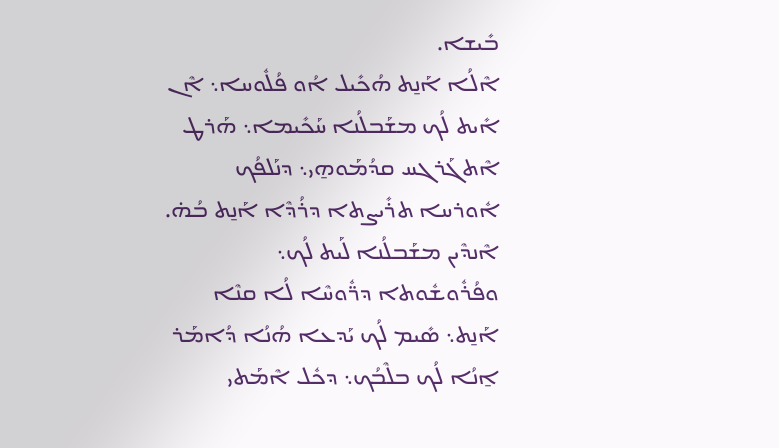ܒܺܝܫܐ.
ܐܶܠܳܐ ܐܰܢ̱ܬ ܗܳܟܺܝܠ ܐܳܘ ܦܳܠܽܘܚܐ܆ ܐܶܢ ܐܺܝܬ ܠܳܟ ܡܫܰܒܠܳܢܐ ܚܰܟܺܝܡܐ܆ ܗܰܪܛ ܐܶܬܓܰܪܓܚ ܩܕܳܡܰܘܗ̱ܝ܆ ܕܢܰܠܦܳܟ ܐܽܘܪܚܐ ܬܪܺܝܨܬܐ ܕܪܳܕܶܐ ܐܰܢ̱ܬ ܒܳܗ̇. ܐܶܢܕܶܝܢ ܡܫܰܒܠܳܢܐ ܠܰܝܬ ܠܳܟ܆ ܘܦܳܪܽܘܫܽܘܬܐ ܕܪ̈ܽܘܚܶܐ ܠܳܐ ܩܢܶܐ ܐܰܢ̱ܬ܆ ܣܺܝܡ ܠܳܟ ܝܰܕܥܐ ܗܳܢܳܐ ܕܳܐܡܰܪ ܐ̱ܢܳܐ ܠܳܟ ܒܠܶܒܳܟ܆ ܕܟܽܠ ܐܶܡܰܬܝ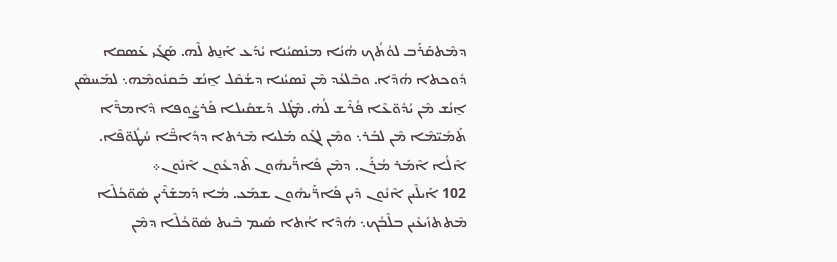ܕܡܶܬܩܰܪܰܒ ܠܘܳܬܳܟ ܗܳܢܳܐ ܡܢܰܣܝܳܢܐ ܝܳܕܰܥ ܐܰܢ̱ܬ ܠܶܗ. ܣܰܓܺܝ ܥܰܣܩܐ ܕܽܘܟܬܐ ܗܳܕܶܐ. ܘܒܶܠܥܳܕ ܡܶܢ ܢܶܣܝܳܢܐ ܕܫܳܩܶܠ ܐ̱ܢܳܫ ܒܰܩܢܽܘܡܶܗ܆ ܠܡܰܚܣܶܢ ܐ̱ܢܳܫ ܡܶܢ ܝܳܕܽܘ̈ܥܶܐ ܦܳܪܶܫ ܠܳܗ̇. ܡܶܛܽܠ ܕܰܫܩܺܝܠܐ ܦܰܪܨܽܘܦܐ ܕܶܐܡܪ̈ܶܐ ܬܰܡܺܝ̈ܡܶܐ ܡܶܢ ܠܒܰܪ܆ ܘܡܶܢ ܠܓܰܘ ܡܰܠܝܐ ܡܶܪܬܐ ܕܕܺܐܒ̈ܶܐ ܚܳܛܽܘ̈ܦܶܐ. ܐܶܠܳܐ ܐܶܡܰܪ ܡܳܪܰܢ. ܕܡܶܢ ܦܺܐܪ̈ܰܝܗܽܘܢ ܬܶܕܥܽܘܢ ܐܶܢܽܘܢ܀
102 ܐܰܝܠܶܝܢ ܐܶܢܽܘܢ ܕܶܝܢ ܦܺܐܪ̈ܰܝܗܽܘܢ ܫܡܰܥ. ܡܳܐ ܕܰܡܫܰܪܶܝܢ ܣܽܘ̈ܟܳܠܶܐ ܡܶܬܬܙܺܝܥܺܝܢ ܒܠܶܒܳܟ܆ ܗܳܕܶܐ ܐܳܬܐ ܣܺܝܡ ܒܶܝܬ ܣܽܘ̈ܟܳܠܶܐ ܕܡܶܢ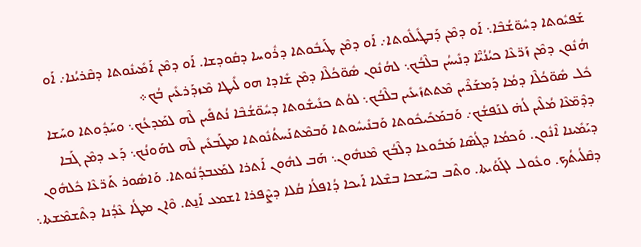ܫܰܦܝܽܘܬܐ ܕܚܽܘ̈ܫܳܒܶܐ܆ ܐܰܘ ܕܡܶܢ ܕܰܒܛܺܝܠܽܘܬܐ܇ ܐܰܘ ܕܡܶܢ ܛܰܝܒܽܘܬܐ ܕܪܽܘܚܐ ܕܩܽܘܕܫܐ. ܐܰܘ ܕܡܶܢ ܐܰܡܺܝܢܽܘܬܐ ܕܩܶܪܝܳܢܐ܇ ܐܰܘ ܗܳܢܽܘܢ ܕܡܶܢ ܙܰܪ̈ܥܶܐ ܟܝܳܢܳܝ̈ܶܐ ܕܢܺܝܚܳܢ ܒܠܶܒܳܟ܆ ܠܗܳܢܽܘܢ ܣܽܘ̈ܟܳܠܶܐ ܕܡܶܢ ܫܺܐܕܐ ܗܘ ܠܺܝܛܐ ܡܶܙܕܰܪܥܺܝܢ ܒܳܟ܀
ܟܽܠ ܣܽܘ̈ܟܳܠܶܐ ܕܡܳܐ ܕܰܡܫܰܪܶܝܢ ܡܶܬܬܙܺܝܥܺܝܢ ܒܠܶܒܳܟ܆ ܠܘܳܬ ܟܢܺܝܫܽܘܬܐ ܕܚܽܘ̈ܫܳܒܶܐ ܢܳܬܦܺܝܢ ܠܶܗ ܠܡܰܕܥܳܟ܆ ܘܚܰܕܽܘܬܐ ܘܚܰܫܐ ܕܕܶܡ̈ܥܶܐ ܡܳܠܶܝܢ ܠܳܗ̇ ܠܢܰܦܫܳܟ܇ ܘܰܒܡܰܟܺܝܟܽܘܬܐ ܘܰܒܢܺܝܚܽܘܬܐ ܘܰܒܡܶܬܢܰܚܬܳܢܽܘܬܐ ܡܛܰܒܥܺܝܢ ܠܶܗ ܠܗܰܘܢܳܟ܆ ܕܰܥ ܕܡܶܢ ܓܰܒܐ ܕܝܰܡܺܝܢܐ ܐܶܢܽܘܢ. ܘܰܟܡܳܐ ܕܓܳܣܶܐ ܡܰܒܽܘܥܐ ܕܠܶܒܳܟ ܡܶܢܗܽܘܢ܆ ܗܰܒ ܠܗܽܘܢ ܐܰܬܪܐ ܠܡܰܥܒܕܳܢܽܘܬܐ. ܘܰܐܣܽܘܪ ܬܰܪ̈ܥܶܐ ܟܽܠܗܽܘܢ ܕܩܶܠܳܝܬܳܟ. ܘܥܽܘܠ ܠܓܰܘܳܝܬܐ. ܘܬܶܒ ܒܚܶܫܟܐ ܒܫܶܠܝܐ ܐܰܝܟܐ ܕܳܐܦܠܳܐ ܩܳܠܐ ܕܨܶܦܪܐ ܐܫܡܥ ܐܰܢ̱ܬ. ܘܶܐܢ ܡܛܳܐ ܥܶܕܳܢܐ ܕܬܶܫܡܶܫܬܐ܆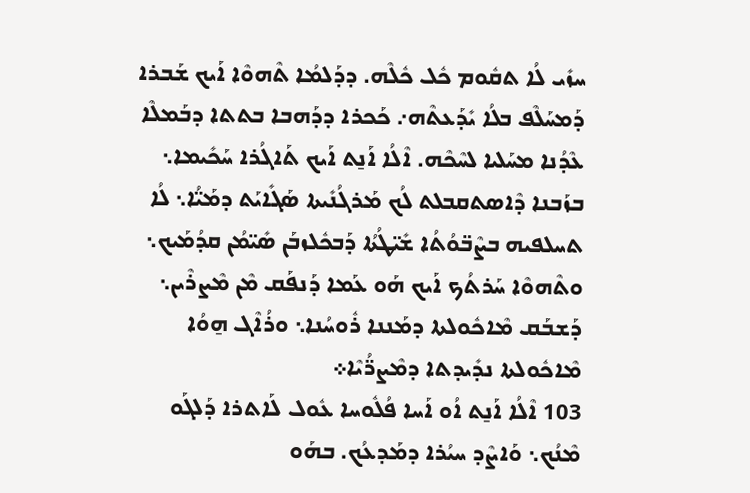ܚܙܺܝ ܠܳܐ ܬܩܽܘܡ ܟܽܠ ܟܽܠܶܗ. ܕܕܰܠܡܳܐ ܬܶܗܘܶܐ ܐܰܝܟ ܫܰܒܪܐ ܕܰܡܚܰܠܶܦ ܒܠܳܐ ܝܺܕܰܥܬܶܗ܇ ܟܰܟܪܐ ܕܕܰܗܒܐ ܒܬܬܐ ܕܒܰܡܠܶܐ ܥܶܕܳܢܐ ܡܚܰܠܝܐ ܠܚܶܟܶܗ. ܐܶܠܳܐ ܐܰܢ̱ܬ ܐܰܝܟ ܬܰܐܓܳܪܐ ܚܰܟܺܝܡܐ܆ ܒܙܰܒܢܐ ܕܶܐܣܬܩܒܠܬ ܠܳܟ ܡܰܪܓܳܢܺܝܬܐ ܣܰܓܺܐܝܰܬ ܕܡܰܝ̈ܳܐ܆ ܠܳܐ ܬܚܠܦܝܗ ܒܨܶܒ̈ܘܳܬܳܐ ܫܺܝ̈ܛܳܬܳܐ ܕܰܒܟܽܠܙܒܰܢ ܣܺܝ̈ܡܳܢ ܩܕܳܡܰܝܟ܆ ܘܬܶܗܘܶܐ ܚܰܪܬܳܟ ܐܰܝܟ ܗܰܘ ܥܰܡܐ ܕܰܢܦܰܩ ܡܶܢ ܡܶܨܪܶܝܢ܆ ܕܰܫܒܰܩ ܡܶܐܟܽܘܠܬܐ ܕܡܰܢܢܐ ܪܽܘܚܳܢܐ܆ ܘܪܳܐܶܓ ܗ̱ܘܳܐ ܡܶܐܟܽܘܠܬܐ ܢܕܺܝܕܬܐ ܕܡܶܨܪ̈ܳܝܶܐ܀
103 ܐܶܠܳܐ ܐܰܢ̱ܬ ܐܳܘ ܐܰܚܐ ܦܳܠܽܘܚܐ ܥܽܘܠ ܠܰܐܬܪܐ ܕܰܠܓܰܘ ܡܶܢܳܟ܆ ܘܰܐܨܶܕ ܚܝܳܪܐ ܕܡܰܕܥܳܟ. ܒܗܰܘ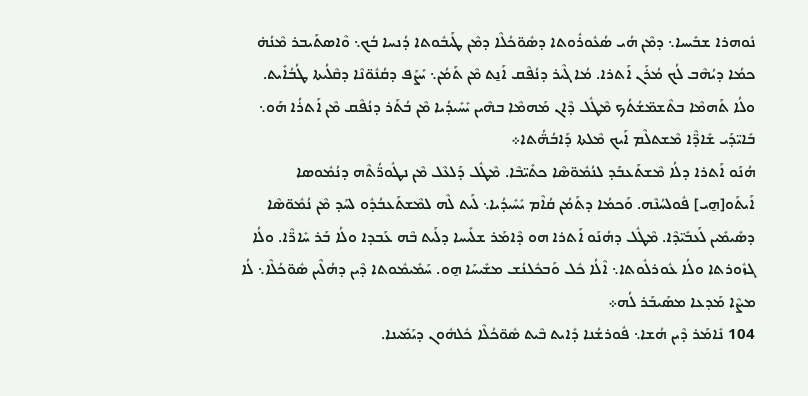ܢܽܘܗܪܐ ܫܒܺܝܚܐ܆ ܕܡܶܢ ܗܳܝ ܣܳܥܽܘܪܽܘܬܐ ܕܣܽܘ̈ܟܳܠܶܐ ܕܡܶܢ ܛܰܝܒܽܘܬܐ ܕܳܢܚܐ ܒܳܟ܆ ܘܶܐܣܬܰܝܒܪ ܡܶܢܳܗ̇ ܟܡܳܐ ܕܝܳܗܶܒ ܠܳܟ ܡܳܪܰܢ ܐܰܬܪܐ. ܡܳܐ ܓܶܝܪ ܕܢܳܦܶܩ ܐܰܢ̱ܬ ܡܶܢ ܬܰܡܳܢ܆ ܝܺܨܰܦ ܕܩܳܢܽܘ̈ܢܶܐ ܕܩܶܠܳܝܬܐ ܛܳܒܳܐܺܝܬ. ܘܠܳܐ ܬܰܗܡܶܐ ܒܬܶܫܡ̈ܫܳܬܳܟ ܡܶܛܽܠ ܕܶܐܢ ܡܰܗܡܶܐ ܒܗܶܝܢ ܝܺܚܺܝܕܳܝܐ ܡܶܢ ܒܳܬܰܪ ܕܢܳܦܶܩ ܡܶܢ ܐܰܬܪܳܐ ܗܰܘ܆ ܒܺܐܝ̈ܕܰܝ ܫܺܐܕ̈ܶܐ ܡܶܫܬܠܶܡ ܐܰܝܟ ܡܶܠܬܐ ܕܰܐܒܳܗ̈ܳܬܐ܀
ܗܳܢܰܘ ܐܰܬܪܐ ܕܠܳܐ ܡܶܫܬܰܥܒܰܕ ܠܢܳܡܽܘ̈ܣܶܐ ܟܬܺܝ̈ܒܶܐ. ܡܶܛܽܠ ܕܰܠܥܶܠ ܡܶܢ ܢܛܽܘܪ̈ܳܬܶܗ ܕܢܳܡܽܘܣܐ ܐܰܝܬܰܘ[ܗ̱ܝ] ܦܽܘܠܚܳܢܶܗ. ܘܰܟܡܳܐ ܕܬܰܡܳܢ ܩܳܐܶܡ ܝܺܚܺܝܕܳܝܐ܆ ܠܰܝܬ ܠܶܗ ܠܡܶܫܬܰܥܒܳܕܽܘ ܠܚܰܕ ܡܶܢ ܢܳܡܽܘ̈ܣܶܐ ܕܣܺܝܡܺܝܢ ܠܰܥܒܺܝ̈ܕܶܐ. ܡܶܛܽܠ ܕܗܳܢܰܘ ܐܰܬܪܐ ܗܘ ܕܶܐܡܰܪ ܫܠܺܝܚܐ ܕܠܰܝܬ ܒܶܗ ܥܰܒܕܐ ܘܠܳܐ ܒܰܪ ܚܺܐܪ̈ܶܐ. ܘܠܳܐ ܓܙܽܘܪܬܐ ܘܠܳܐ ܥܽܘܪܠܽܘܬܐ܆ ܐܶܠܳܐ ܟܽܠ ܘܰܒܟܽܠܢܳܫ ܡܫܺܝܚܰܐ ܗ̱ܘ. ܚܰܡܺܝܡܽܘܬܐ ܕܶܝܢ ܕܗܳܠܶܝܢ ܣܽܘ̈ܟܳܠܶܐ܆ ܠܳܐ ܡܨܶܐ ܡܰܕܥܐ ܡܣܰܝܒܰܪ ܠܳܗ܀
104 ܢܺܐܡܰܪ ܕܶܝܢ ܗܳܫܐ܆ ܦܽܘܪܫܳܢܐ ܕܺܐܝܬ ܒܶܝܬ ܣܽܘ̈ܟܳܠܶܐ ܟܽܠܗܽܘܢ ܕܝܰܡܺܝܢܐ.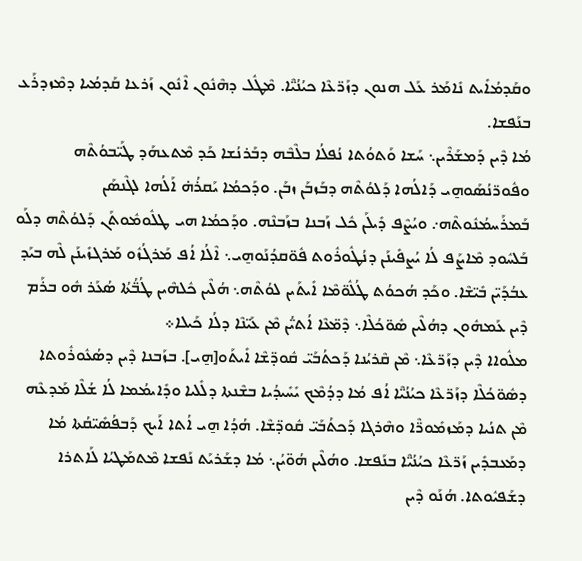ܘܩܰܕܡܳܐܺܝܬ ܢܺܐܡܰܪ ܥܰܠ ܗܢܘܢ ܕܙܰܪ̈ܥܶܐ ܟܝܳܢܳܝ̈ܶܐ. ܡܶܛܽܠ ܕܗܶܢܽܘܢ ܐܶܢܽܘܢ ܙܰܪܥܐ ܩܰܕܡܳܝܐ ܕܡܶܙܕܪܰܥ ܒܢܰܦܫܐ.
ܡܳܐ ܕܶܝܢ ܕܰܡܫܰܪܶܝܢ܆ ܚܰܫܐ ܘܰܬܘܳܬܐ ܢܳܦܠܳܐ ܒܠܶܒܶܗ ܕܒܰܪܢܳܫܐ ܟܰܕ ܡܶܬܥܗܰܕ ܛܰܝ̈ܒܘܳܬܶܗ ܘܦܽܘܪ̈ܢܳܣܰܘܗ̱ܝ ܕܰܐܠܳܗܐ ܕܰܠܘܳܬܶܗ ܕܒܰܙܒܰܢ ܙܒܰܢ. ܘܕܰܟܡܳܐ ܝܰܩܪܳܗ̇ ܐܰܠܳܗܐ ܠܓܶܢܣܰܢ ܒܰܡܪܰܚܡܳܢܽܘܬܶܗ܇ ܘܝܳܨܶܦ ܕܺܝܠܰܢ ܟܽܠ ܙܰܒܢܐ ܒܙܰܒܢܶܗ. ܘܕܰܟܡܳܐ ܗܝ ܛܠܽܘܡܽܘܬܰܢ ܕܰܠܘܳܬܶܗ ܕܠܰܘ ܒܰܠܚܽܘܕ ܡܶܐܨܰܦ ܠܳܐ ܝܳܨܦܺܝܢܰܢ ܕܢܳܛܽܘܪܽܘܬ ܦܽܘ̈ܩܕܳܢܰܘܗ̱ܝ܆ ܐܶܠܳܐ ܐܳܦ ܡܰܪܓܳܙܽܘ ܡܰܪܓܙܺܝܢܰܢ ܠܶܗ ܒܝܰܕ ܥܒܳܕܰܝ̈ܢ ܒܺܝ̈ܫܶܐ. ܘܟܰܕ ܗܳܟܘܳܬ ܛܳܠܽܘ̈ܡܶܐ ܐܺܝܬܰܝܢ ܠܘܳܬܶܗ܆ ܗܳܠܶܝܢ ܟܽܠܗܶܝܢ ܛܳܒ̈ܳܬܳܐ ܣܳܥܰܪ ܗܽܘ ܒܪܰܡ ܕܶܝܢ ܥܰܡܗܽܘܢ ܕܗܳܠܶܝܢ ܣܽܘ̈ܟܳܠܶܐ܆ ܕܶܡ̈ܥܶܐ ܐܳܬܝ̈ܳܢ ܡܶܢ ܥܰܝ̈ܢܶܐ ܕܠܳܐ ܟܰܝܠܐ܀
ܡܠܽܘܐܐ ܕܶܝܢ ܕܙܰܪ̈ܥܶܐ܆ ܡܶܢ ܩܶܪܝܳܢܐ ܕܰܟܬܳܒܰܝ̈ ܩܽܘܕ̈ܫܶܐ ܐܺܝܬܰܘ[ܗ̱ܝ]. ܒܙܰܒܢܐ ܕܶܝܢ ܕܣܳܥܽܘܪܽܘܬܐ ܕܣܽܘ̈ܟܳܠܶܐ ܕܙܰܪ̈ܥܶܐ ܟܝܳܢܳܝ̈ܶܐ ܐܳܦ ܡܳܐ ܕܕܳܡܶܟ ܝܺܚܺܝܕܳܝܐ ܒܫܶܢܬܐ ܕܠܺܠܝܐ ܘܕܺܐܝܡܳܡܐ ܠܳܐ ܫܳܠܶܐ ܡܰܕܥܶܗ ܡܶܢ ܬܢܳܝܐ ܕܡܰܙܡܺܘܪ̈ܶܐ ܘܗܶܪܓܐ ܕܰܟܬܳܒܰܝ̈ ܩܽܘܕ̈ܫܶܐ. ܗܳܕܳܐ ܗ̱ܝ ܐܳܬܐ ܐܰܝܟ ܕܰܒܦܳܣܺܝ̈ܩܳܬܐ ܡܳܐ ܕܡܰܥܒܕܺܝܢ ܙܰܪ̈ܥܶܐ ܟܝܳܢܳܝ̈ܶܐ ܒܢܰܦܫܐ. ܘܗܳܠܶܝܢ ܗܳܘ̈ܝܳܢ܆ ܡܳܐ ܕܫܰܪܝܰܬ ܢܰܦܫܐ ܡܶܬܡܰܛܝܳܐ ܠܰܐܬܪܐ ܕܫܰܦܝܽܘܬܐ. ܗܳܢܰܘ ܕܶܝܢ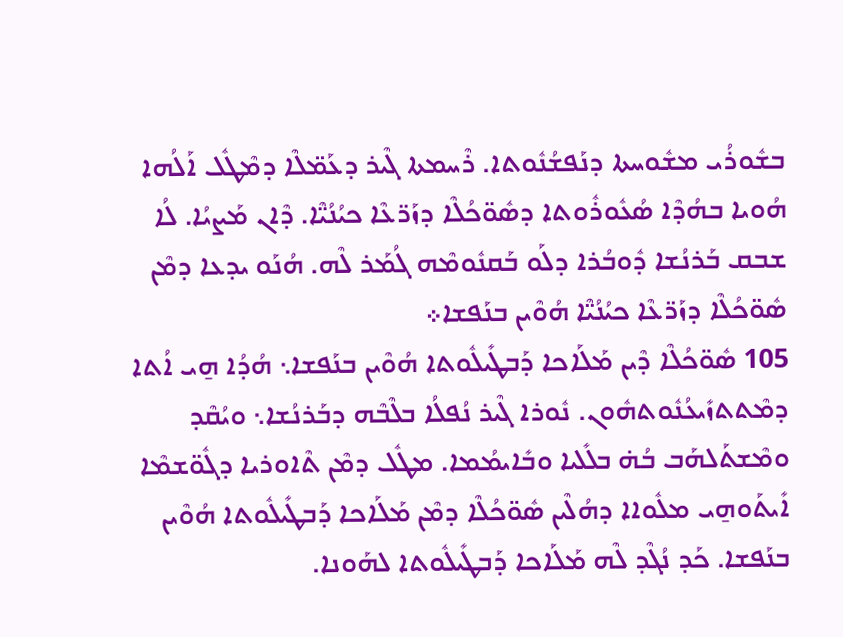ܒܫܽܘܪܳܝ ܡܫܽܘܚܬܐ ܕܢܰܦܫܳܢܽܘܬܐ. ܪܶܚܡܬܐ ܓܶܝܪ ܕܥܰܡ̈ܠܶܐ ܕܡܶܛܽܠ ܐܰܠܳܗܐ ܗܳܘܝܐ ܒܗܳܕܶܐ ܣܳܥܽܘܪܽܘܬܐ ܕܣܽܘ̈ܟܳܠܶܐ ܕܙܰܪ̈ܥܶܐ ܟܝܳܢܳܝ̈ܶܐ. ܕܶܐܢ ܡܰܨܝܳܐ. ܠܳܐ ܫܒܩ ܒܰܪܢܳܫܐ ܕܽܘܒܳܪܐ ܕܠܰܘ ܒܰܩܢܽܘܡܶܗ ܓܳܡܰܪ ܠܶܗ. ܗܳܢܰܘ ܝܕܥܐ ܕܡܶܢ ܣܽܘ̈ܟܳܠܶܐ ܕܙܰܪ̈ܥܶܐ ܟܝܳܢܳܝ̈ܶܐ ܗܳܘܶܝܢ ܒܢܰܦܫܐ܀
105 ܣܽܘ̈ܟܳܠܶܐ ܕܶܝܢ ܡܰܠܰܐܟܐ ܕܰܒܛܺܝܠܽܘܬܐ ܗܳܘܶܝܢ ܒܢܰܦܫܐ܆ ܗܳܕܳܐ ܗ̱ܝ ܐܳܬܐ ܕܡܶܬܬܙܺܝܥܳܢܽܘܬܗܽܘܢ. ܢܽܘܪܐ ܓܶܝܪ ܢܳܦܠܳܐ ܒܠܶܒܶܗ ܕܒܰܪܢܳܫܐ܆ ܘܝܳܩܶܕ ܘܡܶܫܬܰܠܗܰܒ ܒܳܗ̇ ܒܠܺܠܝܐ ܘܒܺܐܝܡܳܡܐ. ܡܛܽܠ ܕܡܶܢ ܬܶܐܘܪܝܐ ܕܓܽܘ̈ܫܡܶܐ ܐܺܝܬܰܘܗ̱ܝ ܡܠܽܘܐܐ ܕܗܳܠܶܝܢ ܣܽܘ̈ܟܳܠܶܐ ܕܡܶܢ ܡܰܠܰܐܟܐ ܕܰܒܛܺܝܠܽܘܬܐ ܗܳܘܶܝܢ ܒܢܰܦܫܐ. ܟܰܕ ܢܳܓܶܕ ܠܶܗ ܡܰܠܰܐܟܐ ܕܰܒܛܺܝܠܽܘܬܐ ܠܗܰܘܢܐ.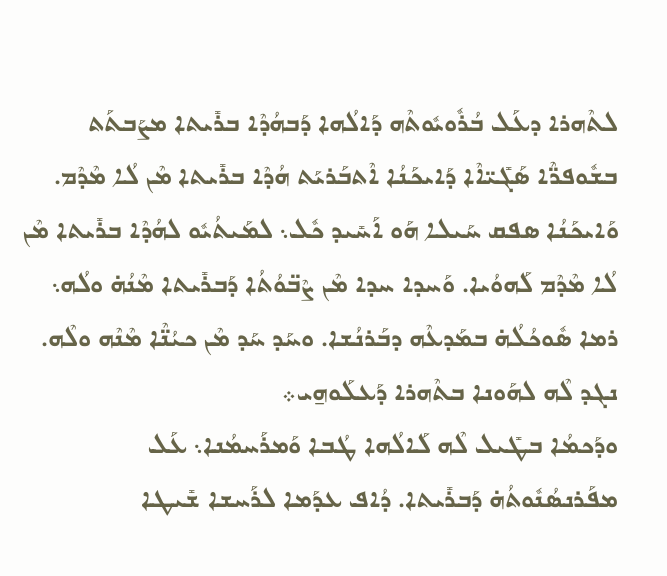ܠܬܶܗܪܐ ܕܥܰܠ ܒܳܪܽܘܝܽܘܬܶܗ ܕܰܐܠܳܗܐ ܕܰܒܗܳܕܶܐ ܒܪܺܝܬܐ ܡܨܰܒܬܰܬ ܒܫܽܘܦܪ̈ܶܐ ܣܰܓܺܝ̈ܐܶܐ ܕܰܐܝܟܰܢܳܐ ܐܶܬܒܰܪܝܰܬ ܗܳܕܶܐ ܒܪܺܝܬܐ ܡܶܢ ܠܳܐ ܡܶܕܶܡ. ܘܰܐܝܟܰܢܳܐ ܣܦܩ ܚܰܝܠܐ ܗܰܘ ܐܰܚܺܝܕ ܟܽܠ܆ ܠܡܰܝܬܳܝܽܘ ܠܗܳܕܶܐ ܒܪܺܝܬܐ ܡܶܢ ܠܳܐ ܡܶܕܶܡ ܠܰܗܘܳܝܐ. ܘܰܚܕܐ ܚܕܐ ܡܶܢ ܨܶܒ̈ܘܳܬܳܐ ܕܰܒܪܺܝܬܐ ܡܶܢܳܗ̇ ܘܠܳܗ܆ ܪܡܐ ܣܽܘܟܳܠܳܗ̇ ܒܡܰܕܥܶܗ ܕܒܰܪܢܳܫܐ. ܘܚܰܕ ܚܰܕ ܡܶܢ ܟܝܳܢ̈ܶܐ ܡܶܢܶܗ ܘܠܶܗ. ܢܓܕ ܠܶܗ ܠܗܰܘܢܐ ܒܬܶܗܪܐ ܕܰܥܠܰܘܗ̱ܝ܀
ܘܕܰܟܡܳܐ ܒܛܺܝܠ ܠܶܗ ܠܰܐܠܳܗܐ ܛܳܒܐ ܘܰܡܪܰܚܡܳܢܐ܆ ܥܰܠ ܡܦܰܪܢܣܳܢܽܘܬܳܗ̇ ܕܰܒܪܺܝܬܐ. ܕܳܐܦ ܥܕܰܡܐ ܠܪܰܚܫܐ ܫܺܝܛܐ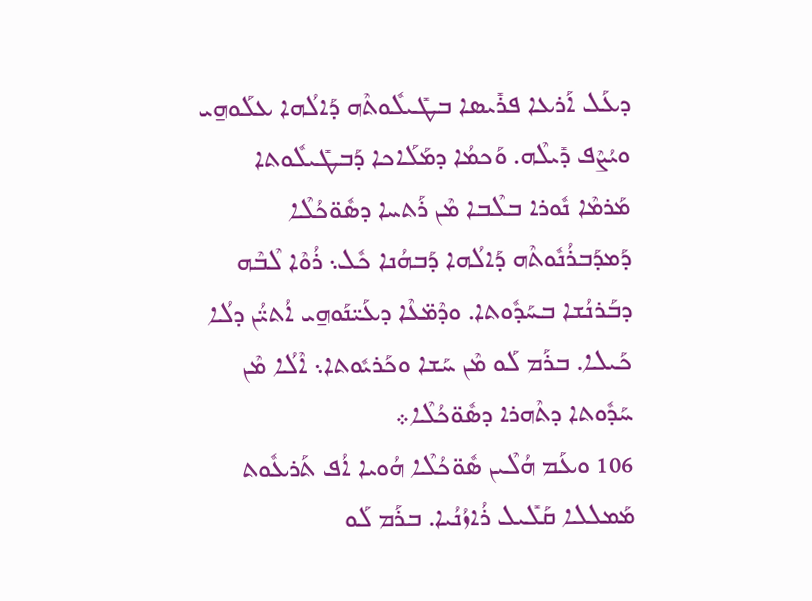ܕܥܰܠ ܐܰܪܥܐ ܦܪܺܝܣܐ ܒܛܺܝܠܽܘܬܶܗ ܕܰܐܠܳܗܐ ܥܠܰܘܗ̱ܝ ܘܝܳܨܶܦ ܕܺܝܠܶܗ. ܘܰܟܡܳܐ ܕܡܰܠܰܐܟܐ ܕܰܒܛܺܝܠܽܘܬܐ ܡܰܪܡܶܐ ܢܽܘܪܐ ܒܠܶܒܐ ܡܶܢ ܪܰܬܚܐ ܕܣܽܘ̈ܟܳܠܶܐ ܕܰܡܕܰܒܪܳܢܽܘܬܶܗ ܕܰܐܠܳܗܐ ܕܰܒܗܳܢܐ ܟܽܠ܆ ܪܳܘܶܐ ܠܶܒܶܗ ܕܒܰܪܢܳܫܐ ܒܚܰܕܽܘܬܐ. ܘܕܶܡ̈ܥܶܐ ܕܥܰܝ̈ܢܰܘܗ̱ܝ ܐܳܬܝ̈ܳܢ ܕܠܳܐ ܟܰܝܠܐ. ܒܪܰܡ ܠܰܘ ܡܶܢ ܚܰܫܐ ܘܟܰܪܝܽܘܬܐ܆ ܐܶܠܳܐ ܡܶܢ ܚܰܕܽܘܬܐ ܕܬܶܗܪܐ ܕܣܽܘ̈ܟܳܠܶܐ܀
106 ܘܥܰܡ ܗܳܠܶܝܢ ܣܽܘ̈ܟܳܠܶܐ ܗܳܘܝܐ ܐܳܦ ܬܰܪܥܽܘܬ ܡܰܡܠܠܐ ܩܰܠܺܝܠ ܪܳܐܙܳܢܳܝܐ. ܒܪܰܡ ܠܰܘ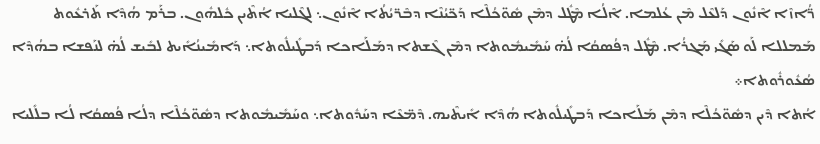ܪ̈ܳܐܙܶܐ ܐܶܢܽܘܢ ܕܰܠܥܶܠ ܡܶܢ ܥܳܠܡܐ. ܐܶܠܳܐ ܡܶܛܽܠ ܕܡܶܢ ܣܽܘ̈ܟܳܠܶܐ ܕܰܟ̈ܝܳܢܶܐ ܕܒܶܪ̈ܝܳܬܳܐ ܐܶܢܽܘܢ܆ ܠܓܶܠܝܐ ܐܳܬܶܝܢ ܟܽܠܗܽܘܢ. ܒܪܰܡ ܗܳܕܶܐ ܬܰܪܥܽܘܬ ܡܰܡܠܠܐ ܠܰܘ ܣܰܓܺܝ ܡܰܓܪܳܐ. ܡܶܛܽܠ ܕܦܳܣܩܳܐ ܠܳܗ̇ ܚܰܡܺܝܡܽܘܬܐ ܕܡܶܢ ܓܶܫܬܐ ܕܡܰܠܰܐܟܐ ܕܰܒܛܺܝܠܽܘܬܐ܆ ܕܰܐܡܺܝܢܳܐܺܝܬ ܠܒܺܝܫ ܠܳܗ̇ ܠܢܰܦܫܐ ܒܗܳܕܶܐ ܣܳܥܽܘܪܽܘܬܐ܀
ܐܳܬܐ ܕܶܝܢ ܕܣܽܘ̈ܟܳܠܶܐ ܕܡܶܢ ܡܰܠܰܐܟܐ ܕܰܒܛܺܝܠܽܘܬܐ ܗܳܕܶܐ ܐܺܝܬܶܝܗ. ܕܶܡ̈ܥܶܐ ܕܚܰܕܽܘܬܐ܆ ܘܚܰܡܺܝܡܽܘܬܐ ܕܣܽܘ̈ܟܳܠܶܐ ܕܠܳܐ ܦܳܣܩܳܐ ܠܳܐ ܒܠܺܠܝܐ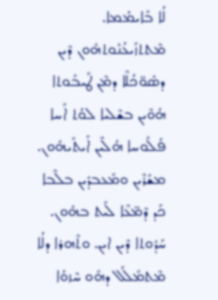ܠܳܐ ܒܺܐܝܡܳܡܐ. ܡܶܬܬܙܺܝܥܳܢܽܘܬܗܽܘܢ ܕܶܝܢ ܕܣܽܘ̈ܟܳܠܶܐ ܕܡܶܢ ܛܰܝܒܽܘܬܐ ܗܳܘܶܝܢ ܒܫܶܠܝܐ ܠܘܳܬ ܐܰܚܐ ܦܳܠܽܘܚܐ ܗܳܠܶܝܢ ܐܺܝܬܰܝܗܽܘܢ. ܡܫܰܪܶܝܢ ܘܡܰܥܒܕܺܝܢ ܒܠܶܒܐ ܟܰܕ ܕܶܡ̈ܥܶܐ ܠܰܝܬ ܒܗܽܘܢ. ܚܰܕܽܘܬܐ ܕܶܝܢ ܐܝܢ. ܘܬܶܗܪܐ ܕܠܳܐ ܡܶܬܡܰܠܰܠ ܕܗܰܘ ܚܶܙܘܳܐ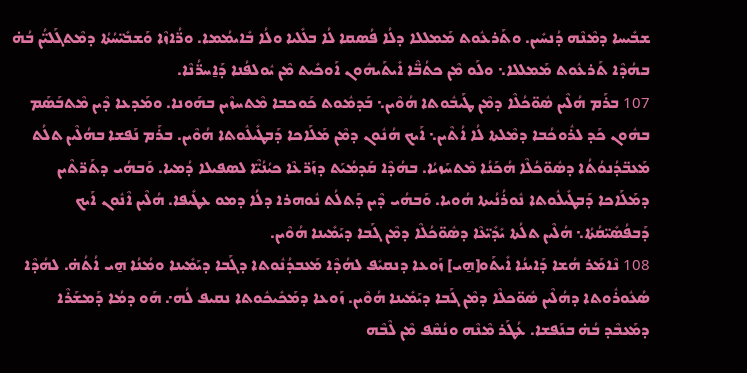ܫܒܺܝܚܐ ܕܡܶܢܶܗ ܕܳܢܚܺܝܢ. ܘܬܰܪܥܽܘܬ ܡܰܡܠܠܐ ܕܠܳܐ ܦܳܣܩܐ ܠܳܐ ܒܠܺܠܝܐ ܘܠܳܐ ܒܺܐܝܡܳܡܐ. ܘܪ̈ܳܐܙܶܐ ܘܰܫܒܺܝ̈ܚܳܬܳܐ ܕܡܶܬܓܰܠܝ̈ܳܢ ܒܳܗ̇ ܒܗܳܕܶܐ ܬܰܪܥܽܘܬ ܡܰܡܠܠܐ܆ ܘܠܰܘ ܡܶܢ ܟܬܳܒ̈ܶܐ ܐܺܝܬܰܝܗܽܘܢ ܐܰܘܟܺܝܬ ܡܶܢ ܝܽܘܠܦܳܢܐ ܕܰܐ̱ܚܪ̈ܳܢܶܐ.
107 ܒܪܰܡ ܗܳܠܶܝܢ ܣܽܘ̈ܟܳܠܶܐ ܕܡܶܢ ܛܰܝܒܽܘܬܐ ܗܳܘܶܝܢ܆ ܒܰܕܡܽܘܬ ܟܰܘܟܒܐ ܡܶܬܚܙܶܝܢ ܒܗܰܘܢܐ. ܘܡܰܕܥܐ ܕܶܝܢ ܡܶܬܒܰܣܰܡ ܒܗܽܘܢ ܟܰܕ ܠܪܽܘܟܳܒܐ ܕܡܶܠܬܐ ܠܳܐ ܐܳܬܶܝܢ܆ ܐܰܝܟ ܗܳܢܽܘܢ ܕܡܶܢ ܡܰܠܰܐܟܐ ܕܰܒܛܺܝܠܽܘܬܐ ܗܳܘܶܝܢ. ܒܪܰܡ ܢܰܦܫܐ ܒܗܳܠܶܝܢ ܬܠܳܬ ܡܰܥܒ̈ܕܳܢܘܳܬܳܐ ܕܣܽܘ̈ܟܳܠܶܐ ܗܳܟܰܢܳܐ ܡܶܬܚܰܙܝܳܐ. ܒܗܳܕܶܐ ܩܰܕܡܳܝܰܬ ܕܙܰܪ̈ܥܶܐ ܟܝܳܢܳܝ̈ܶܐ ܠܣܦܝܠܐ ܕܳܡܝܐ. ܘܰܒܗܳܝ ܕܬܰܪ̈ܬܶܝܢ ܕܡܰܠܰܐܟܐ ܕܰܒܛܺܝܠܽܘܬܐ ܢܽܘܪܳܢܳܝܬܐ ܗܳܘܝܐ. ܘܰܒܗܳܝ ܕܶܝܢ ܕܰܬܠܳܬ ܢܽܘܗܪܐ ܕܠܳܐ ܕܡܘ ܥܛܺܝܦܐ. ܗܳܠܶܝܢ ܐܶܢܽܘܢ ܐܰܝܟ ܕܰܒܦܳܣܺܝ̈ܩܳܬܳܐ܆ ܗܳܠܶܝܢ ܬܠܳܬܐ ܝܺܕܺܝ̈ܥܶܐ ܕܣܽܘ̈ܟܳܠܶܐ ܕܡܶܢ ܓܰܒܐ ܕܝܰܡܺܝܢܐ ܗܳܘܶܝܢ.
108 ܢܶܐܡܰܪ ܗܳܫܐ ܕܰܐܝܢܳܐ ܐܺܝܬܰܘ[ܗ̱ܝ] ܙܰܘܥܐ ܕܢܩܝܺܦ ܠܗܳܕܶܐ ܡܰܥܒܕܳܢܽܘܬܐ ܕܓܰܒܐ ܕܝܰܡܺܝܢܐ ܘܡܳܢܳܐ ܗ̱ܝ ܐܳܬܳܗ̇. ܠܗܳܕܶܐ ܣܳܥܽܘܪܽܘܬܐ ܕܗܳܠܶܝܢ ܣܽܘ̈ܟܠܶܐ ܕܡܶܢ ܓܰܒܐ ܕܝܰܡܺܝܢܐ ܗܳܘܶܝܢ. ܙܰܘܥܐ ܕܡܰܟܺܝܟܽܘܬܐ ܢܩܝܦ ܠܳܗ܇ ܗܰܘ ܕܡܳܐ ܕܰܡܫܰܪܶܐ ܕܡܰܥܒܶܕ ܒܳܗ̇ ܒܢܰܦܫܐ. ܥܳܛܰܪ ܡܶܢܶܗ ܘܢܳܩܶܦ ܡܶܢ ܠܶܒܶܗ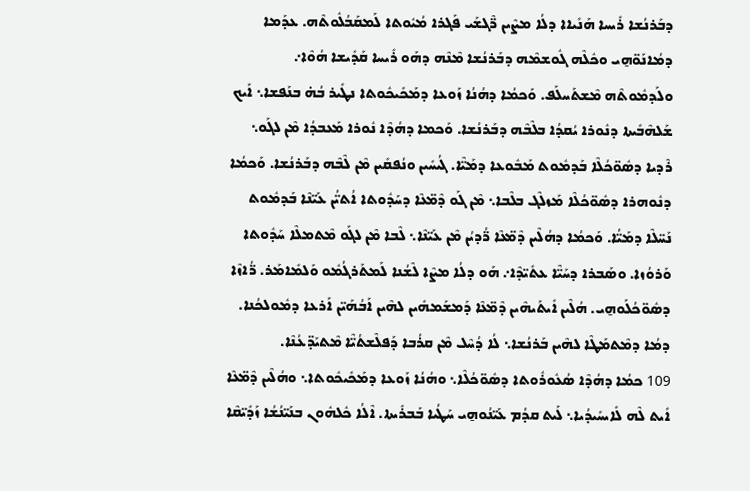ܕܒܰܪܢܳܫܐ ܪܺܝܚܐ ܗܰܢܺܝܐܐ ܕܠܳܐ ܡܨܶܝܢ ܪ̈ܶܓܫܰܝ ܦܰܓܪܐ ܡܳܝܽܘܬܐ ܠܰܡܩܰܒܳܠܽܘܬܶܗ. ܥܕܰܡܐ ܕܡܳܐܢܰܘ̈ܗ̱ܝ ܘܟܽܠܶܗ ܓܽܘܫܡܶܗ ܕܒܰܪܢܳܫܐ ܡܶܢܶܗ ܕܗܰܘ ܪܺܝܚܐ ܩܰܕܺܝܫܐ ܗܳܘܶܐ܇ ܘܠܰܕܡܽܘܬܶܗ ܡܶܫܬܰܚܠܰܦ. ܘܰܟܡܳܐ ܕܗܳܢܳܐ ܙܰܘܥܐ ܕܡܰܟܺܝܟܽܘܬܐ ܢܛܺܝܪ ܒܳܗ̇ ܒܢܰܦܫܐ܆ ܐܰܝܟ ܫܰܠܗܶܒܺܝܬܐ ܕܢܽܘܪܐ ܝܳܩܕܳܐ ܒܠܶܒܶܗ ܕܒܰܪܢܳܫܐ. ܘܰܟܡܐ ܕܗܳܕܶܐ ܢܽܘܪܐ ܡܰܥܒܕܳܐ ܡܶܢ ܠܓܰܘ܆ ܪܶܕܝܐ ܕܣܽܘ̈ܟܳܠܶܐ ܒܰܕܡܽܘܬ ܡܰܒܽܘܥܐ ܕܡܰܝ̈ܶܐ. ܓܳܝܚܺܝܢ ܘܢܳܦܩܺܝܢ ܡܶܢ ܠܶܒܶܗ ܕܒܰܪܢܳܫܐ. ܘܰܟܡܳܐ ܕܢܽܘܗܪܐ ܕܣܽܘ̈ܟܳܠܶܐ ܡܰܙܠܶܓ ܒܠܶܒܐ܆ ܡܶܢ ܓܰܘ ܕܶܡ̈ܥܶܐ ܕܚܰܕܽܘܬܐ ܐܳܬܝ̈ܳܢ ܥܰܝ̈ܢܶܐ ܒܰܕܡܽܘܬ ܢܰܚ̈ܠܶܐ ܕܡܰܝ̈ܳܐ. ܘܰܟܡܳܐ ܕܗܳܠܶܝܢ ܕܶܡ̈ܥܶܐ ܪ̈ܳܕܝܳܢ ܡܶܢ ܥܰܝ̈ܢܶܐ܆ ܠܶܒܐ ܡܶܢ ܠܓܰܘ ܡܶܬܡܠܶܐ ܚܰܕܽܘܬܐ ܘܰܪܘܳܙܐ. ܘܣܰܒܪܐ ܕܚܰܝ̈ܶܐ ܥܬܺܝ̈ܕܶܐ܇ ܗܰܘ ܕܠܳܐ ܡܨܶܐ ܠܶܫܳܢܐ ܠܰܡܬܰܪܓܳܡܽܘ ܘܰܠܡܺܐܡܰܪ. ܪ̈ܳܐܙܶܐ ܕܣܽܘ̈ܟܳܠܰܘܗ̱ܝ. ܗܳܠܶܝܢ ܐܺܝܬܰܝܗܶܝܢ ܕܶܡ̈ܥܶܐ ܕܰܡܫܰܡܗܺܝܢ ܠܗܶܝܢ ܐܰܒܳܗܰܝ̈ܢ ܐܰܪܥܐ ܕܡܽܘܠܟܳܢܐ. ܕܡܳܐ ܕܡܶܬܡܰܛܶܐ ܠܗܶܝܢ ܒܰܪܢܳܫܐ܆ ܠܳܐ ܕܳܚܶܠ ܡܶܢ ܩܪܳܒܐ ܕܰܦܠܶܫܬܳܝ̈ܶܐ ܡܶܬܝܰܕ̈ܥܳܢܶܐ.
109 ܟܡܳܐ ܕܗܳܕܶܐ ܣܳܥܽܘܪܽܘܬܐ ܕܣܽܘ̈ܟܳܠܶܐ܆ ܘܗܳܢܳܐ ܙܰܘܥܐ ܕܡܰܟܺܝܟܽܘܬܐ܆ ܘܗܳܠܶܝܢ ܕܶܡ̈ܥܶܐ ܐܺܝܬ ܠܶܗ ܠܺܐܝܚܺܝܕܳܝܐ܆ ܠܰܝܬ ܩܕܳܡ ܥܰܝ̈ܢܳܘܗ̱ܝ ܚܰܛܳܝܐ ܒܰܒܪܺܝܬܐ. ܐܶܠܳܐ ܟܽܠܗܽܘܢ ܒܢܰܝ̈ܢܳܫܳܐ ܙܰܕܺܝ̈ܩܶܐ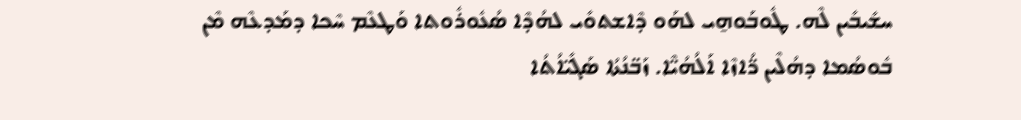ܚܫܺܝܒܺܝܢ ܠܶܗ. ܛܽܘܒܰܘܗ̱ܝ ܠܗܰܘ ܕܶܐܫܬܘܺܝ ܠܗܳܕܶܐ ܣܳܥܽܘܪܽܘܬܐ ܘܰܛܥܶܡ ܚܶܟܐ ܕܡܰܕܥܶܗ ܡܶܢ ܒܽܘܣܳܡܐ ܕܗܳܠܶܝܢ ܪ̈ܳܐܙܶܐ ܐܰܠܳܗܳܝ̈ܶܐ. ܙܰܒ̈ܢܳܬܳܐ ܣܰܓܺܝ̈ܐܳܬܳܐ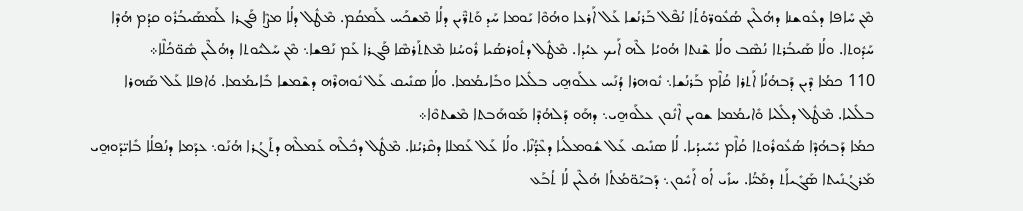ܡܶܢ ܚܺܐܦܐ ܕܥܽܘܫܢܐ ܕܗܳܠܶܝܢ ܣܳܥܽܘܪ̈ܘܳܬܳܐ ܢܳܦܶܠ ܒܰܪܢܳܫܐ ܥܰܠ ܐܰܪܥܐ ܘܗܳܘܶܐ ܝܰܘܡܐ ܚܰܕ ܘܰܬܪ̈ܶܝܢ ܕܠܳܐ ܡܶܫܟܰܚ ܠܰܡܩܳܡ. ܡܶܛܽܠ ܕܠܳܐ ܡܨܶܐ ܦܰܓܪܐ ܠܰܡܣܰܝܒܳܪܽܘ ܩܕܳܡ ܗܳܕܶܐ ܚܰܕܽܘܬܐ. ܘܠܳܐ ܣܰܝܒܳܪܬܐ ܢܳܣܶܒ ܘܠܳܐ ܫܶܢܬܐ ܗܳܘܝܳܐ ܠܶܗ ܐܰܝܟ ܥܝܳܕܐ. ܡܶܛܽܠ ܕܬܽܘܪܣܳܝܐ ܪܽܘܚܳܢܐ ܡܶܬܬܰܪܣܶܐ ܦܰܓܪܐ ܥܰܡ ܢܰܦܫܐ܆ ܡܶܢ ܚܰܠܝܽܘܬܐ ܕܗܳܠܶܝܢ ܣܽܘ̈ܟܳܠܶܐ܀
110 ܟܡܳܐ ܕܶܝܢ ܕܰܒܗܳܢܳܐ ܐܰܬܪܐ ܩܳܐܶܡ ܒܰܪܢܳܫܐ܆ ܢܽܘܗܪܐ ܕܳܢܰܚ ܥܠܰܘܗ̱ܝ ܒܠܺܠܝܐ ܘܒܺܐܝܡܳܡܐ. ܘܠܳܐ ܣܢܺܝܩ ܥܰܠ ܢܽܘܗܪܶܗ ܕܫܶܡܫܐ ܒܺܐܝܡܳܡܐ. ܘܳܐܦܠܐ ܥܰܠ ܣܰܗܪܐ ܒܠܺܠܝܐ. ܡܶܛܽܠ ܕܠܺܠܝܐ ܘܺܐܝܡܳܡܐ ܫܘܝܢ ܐܶܢܽܘܢ ܥܠܰܘܗ̱ܝ܆ ܕܗܰܘ ܕܰܠܗܳܕܶܐ ܡܰܘܗܰܒܬܐ ܡܶܫܬܘܶܐ܀
ܟܡܳܐ ܕܰܒܗܳܕܶܐ ܣܳܥܽܘܪܽܘܬܐ ܩܳܐܶܡ ܝܺܚܺܝܕܳܝܐ. ܠܳܐ ܣܢܺܝܩ ܥܰܠ ܫܽܘܡܠܳܝܐ ܕܥܶܕ̈ܳܢܶܐ. ܘܠܳܐ ܥܰܠ ܥܰܡܠܐ ܕܩܶܪܝܳܢܐ. ܡܶܛܽܠ ܕܟܽܠܶܗ ܥܰܡܠܶܗ ܕܬܰܓܳܪܐ ܗܳܢܰܘ܆ ܥܕܰܡܐ ܕܢܳܦܠܳܐ ܒܺܐܝ̈ܕܰܘܗ̱ܝ ܡܰܪܓܳܢܺܝܬܐ ܣܰܓܺܝܐܰܬ ܕܡܰܝ̈ܳܐ. ܚܙܺܝ ܐܳܘ ܐܰܚܽܘܢ܆ ܕܰܒܝܰܘ̈ܡܳܬܳܐ ܗܳܠܶܝܢ ܠܳܐ ܬܳܒܰܥ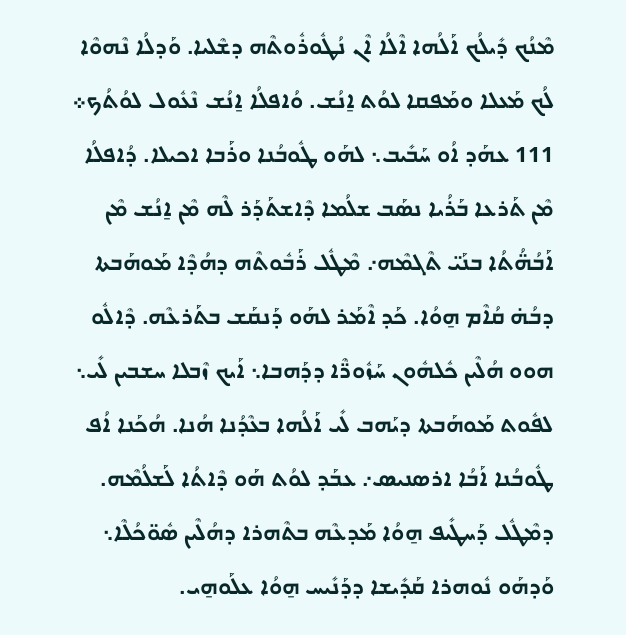ܡܶܢܳܟ ܕܺܝܠܳܟ ܐܰܠܳܗܐ ܐܶܠܳܐ ܐܶܢ ܢܳܛܽܘܪܽܘܬܶܗ ܕܫܶܠܝܐ. ܘܰܕܠܳܐ ܢܶܗܘܶܐ ܠܳܟ ܡܰܥܠܐ ܘܡܰܦܩܐ ܠܘܳܬ ܐ̱ܢܳܫ. ܘܳܐܦܠܳܐ ܐ̱ܢܳܫ ܢܶܥܽܘܠ ܠܘܳܬܳܟ܀
111 ܥܗܰܕ ܐܳܘ ܚܰܒܺܝܒ܆ ܠܗܰܘ ܛܽܘܒܳܢܐ ܘܪܰܒܐ ܐܟܝܠܐ. ܕܳܐܦܠܳܐ ܡܶܢ ܬܰܪܥܐ ܒܰܪܳܝܐ ܢܣܰܒ ܫܠܳܡܐ ܕܶܐܫܬܰܕܰܪ ܠܶܗ ܡܶܢ ܐ̱ܢܳܫ ܡܶܢ ܐܰܒܳܗ̈ܳܬܳܐ ܒܢܰܝ̈ ܬܶܓܡܶܗ܇ ܡܶܛܽܠ ܪܰܒܽܘܬܶܗ ܕܗܳܕܶܐ ܡܰܘܗܰܒܬܐ ܕܒܳܗ̇ ܩܳܐܶܡ ܗ̱ܘܳܐ. ܟܰܕ ܐܶܡܰܪ ܠܗܰܘ ܕܰܢܩܰܫ ܒܬܰܪܥܶܗ. ܕܶܐܠܽܘ ܗܘܘ ܗܳܠܶܝܢ ܟܽܠܗܽܘܢ ܚܰܙܽܘܪ̈ܶܐ ܕܕܰܗܒܐ܆ ܐܰܝܟ ܙܶܒܠܐ ܚܫܒܝܢ ܠܺܝ܆ ܠܦܽܘܬ ܡܰܘܗܰܒܬܐ ܕܝܰܗܒ ܠܺܝ ܐܰܠܳܗܐ ܒܥܶܕܳܢܐ ܗܳܢܐ. ܗܳܟܰܢܐ ܐܳܦ ܛܽܘܒܳܢܐ ܐܰܒܳܐ ܐܪܣܢܝܣ܇ ܥܒܰܕ ܠܘܳܬ ܗܰܘ ܕܶܐܬܳܐ ܠܰܫܠܳܡܶܗ. ܕܡܶܛܽܠ ܕܰܚܛܺܝܦ ܗ̱ܘܳܐ ܡܰܕܥܶܗ ܒܬܶܗܪܐ ܕܗܳܠܶܝܢ ܣܽܘ̈ܟܳܠܶܐ܆ ܘܰܕܗܰܘ ܢܽܘܗܪܐ ܩܰܕܺܝܫܐ ܕܕܰܢܺܝܚ ܗ̱ܘܳܐ ܥܠܰܘܗ̱ܝ.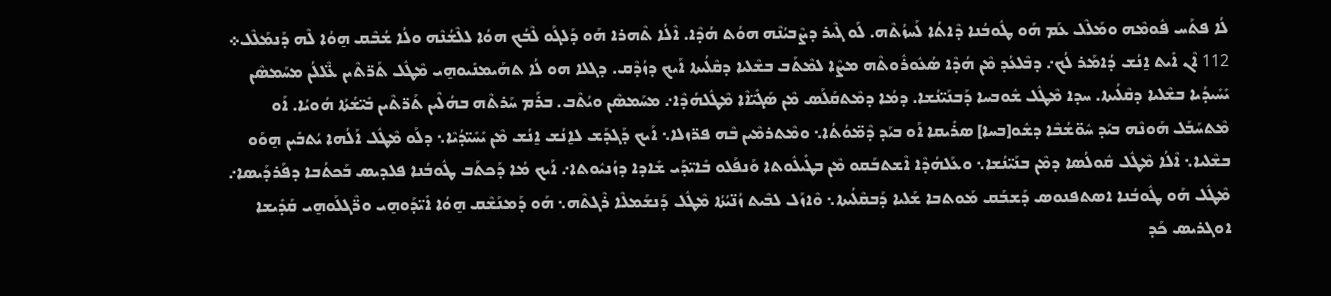ܠܳܐ ܦܬܰܚ ܦܽܘܡܶܗ ܘܡܰܠܶܠ ܥܰܡ ܗܰܘ ܛܽܘܒܳܢܐ ܕܶܐܬܳܐ ܠܰܚܙܳܬܶܗ. ܠܰܘ ܓܶܝܪ ܕܨܶܒܝܳܢܶܗ ܗܘܳܬ ܗܳܕܶܐ. ܐܶܠܳܐ ܬܶܗܪܐ ܗܰܘ ܕܰܠܓܰܘ ܠܶܒܳܟ ܗܘܳܐ ܠܠܶܫܳܢܶܗ ܘܠܳܐ ܫܳܒܶܩ ܗ̱ܘܳܐ ܠܶܗ ܕܰܢܡܰܠܶܠ܀
112 ܐܶܢ ܐܺܝܬ ܐ̱ܢܳܫ ܕܳܐܡܰܪ ܠܳܟ܇ ܕܒܶܠܥܳܕ ܡܶܢ ܗܳܕܶܐ ܣܳܥܽܘܪܽܘܬܶܗ ܡܨܶܐ ܠܡܶܬܰܒ ܒܫܶܠܝܐ ܕܩܶܠܳܝܬܐ ܐܰܝܟ ܕܙܳܕܶܩ. ܕܓܠܐ ܗܘ ܠܳܐ ܬܗܰܝܡܢܺܝܘܗ̱ܝ ܡܶܛܽܠ ܬܰܪ̈ܬܶܝܢ ܥ̈ܶܠܠܳܢ ܡܚܰܡܣܶܢ ܝܺܚܺܝܕܳܝܐ ܒܫܶܠܝܐ ܕܩܶܠܳܝܬܐ. ܚܕܐ ܡܶܛܽܠ ܫܽܘܒܚܐ ܕܰܒܢܰܝ̈ܢܳܫܐ. ܕܡܳܐ ܕܡܶܬܩܰܠܰܣ ܡܶܢ ܣܰܓܺܝ̈ܐܶܐ ܡܶܛܽܠܗܳܕܶܐ܇ ܡܚܰܡܣܶܢ ܘܝܳܬܶܒ. ܒܪܰܡ ܚܰܪܬܶܗ ܒܗܳܠܶܝܢ ܬܰܪ̈ܬܶܝܢ ܒܺܝ̈ܫܳܬܳܐ ܗܳܘܝܳܐ. ܐܰܘ ܡܶܬܚܰܒܰܠ ܗܰܘܢܶܗ ܒܝܰܕ ܚܽܘ̈ܫܳܒܶܐ ܕܫܽܘ[ܒܚܐ] ܣܪܺܝܩܐ ܐܰܘ ܒܝܰܕ ܕܶܡ̈ܘܳܬܳܐ܆ ܘܡܶܬܪܡܶܝܢ ܒܶܗ ܦܪ̈ܙܠܐ܆ ܐܰܝܟ ܕܰܓܕܰܫ ܠܐ̱ܢܳܫ ܐ̱ܢܳܫ ܡܶܢ ܝܺܚܺܝ̈ܕܳܝܶܐ܆ ܕܠܰܘ ܡܶܛܽܠ ܐܰܠܳܗܐ ܝܳܬܒܺܝܢ ܗ̱ܘܰܘ ܒܫܶܠܝܐ܆ ܐܶܠܳܐ ܡܶܛܽܠ ܩܽܘܠܳܣܐ ܕܡܶܢ ܒܢܰܝ̈ܢܳܫܐ܆ ܘܥܰܠܗܳܕܶܐ ܐܶܫܬܒܰܩܘ ܡܶܢ ܒܛܺܝܠܽܘܬܐ ܘܰܢܦܰܠܘ ܒܺܐܝ̈ܕܰܝ ܫܺܐܕܐ ܕܙܳܢܝܽܘܬܐ܇ ܐܰܝܟ ܡܳܐ ܕܰܟܬܰܒ ܛܽܘܒܳܢܐ ܦܠܕܝܣ ܒܰܟܬܳܒܐ ܕܦܰܪܕܰܝܣܐ܇ ܡܶܛܽܠ ܗܰܘ ܛܽܘܒܳܢܐ ܐܣܬܦܢܘܣ ܕܰܫܒܰܩ ܡܰܘܬܒܐ ܫܰܠܝܐ ܕܰܒܩܶܠܳܝܬܐ܆ ܘܶܐܙܰܠ ܠܒܶܝܬ ܙܳܢ̈ܝܳܬܳܐ ܡܶܛܽܠ ܕܰܢܫܰܡܠܶܐ ܪܶܓܬܶܗ܆ ܗܰܘ ܕܰܡܢܰܫܶܩ ܗ̱ܘܳܐ ܐܺܝ̈ܕܰܘܗ̱ܝ ܘܪ̈ܶܓܠܰܘܗ̱ܝ ܩܰܕܺܝܫܐ ܐܘܓܪܝܣ ܟܰܕ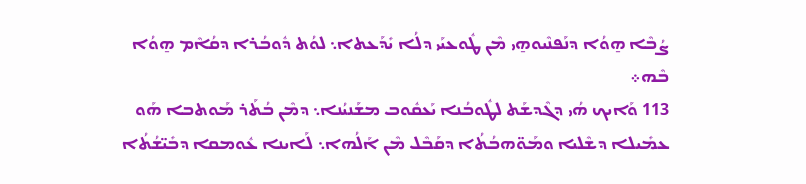ܨܳܒܶܐ ܗ̱ܘܳܐ ܕܢܰܦܢܶܝܘܗ̱ܝ ܡܶܢ ܛܽܘܥܝܰܝ ܕܠܳܐ ܝܺܕܰܥܬܐ܆ ܠܘܳܬ ܕܽܘܒܳܪܐ ܕܩܳܐܶܡ ܗ̱ܘܳܐ ܒܶܗ܀
113 ܘܰܐܝܟ ܗܳܝ ܕܓܶܕܫܰܬ ܠܛܽܘܒܳܢܐ ܝܰܥܩܽܘܒ ܡܫܰܢܝܳܢܐ܆ ܕܡܶܢ ܒܳܬܰܪ ܡܰܘܬܒܐ ܗܰܘ ܥܡܺܝܠܐ ܕܫܶܠܝܐ ܘܡܰܘ̈ܗܒܳܬܳܐ ܕܩܰܒܶܠ ܡܶܢ ܐܰܠܳܗܐ܆ ܠܰܐܝܢܐ ܥܽܘܡܩܐ ܕܒܺܝ̈ܫܳܬܳܐ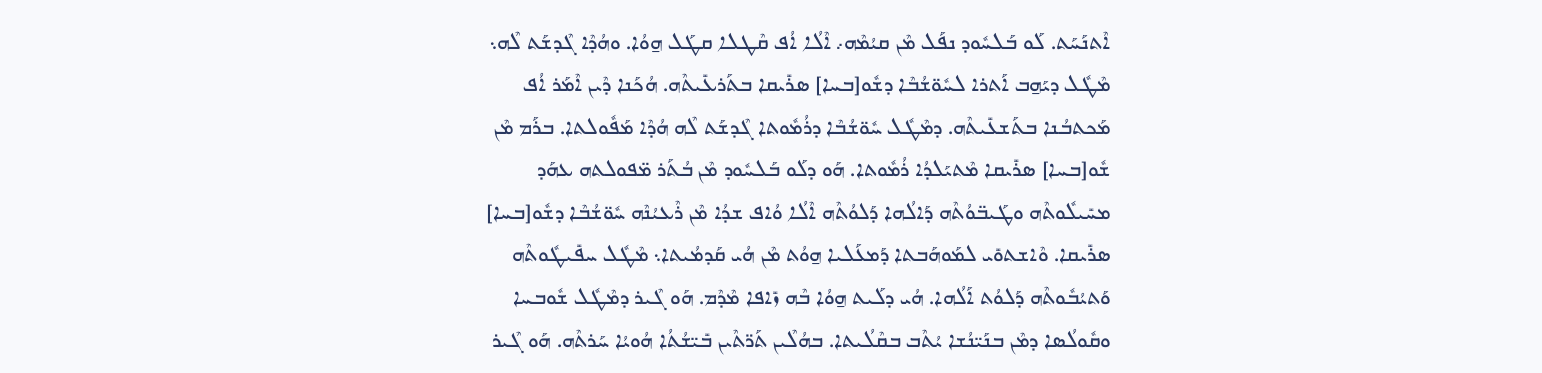ܐܶܬܢܰܚܰܬ. ܠܰܘ ܒܰܠܚܽܘܕ ܢܦܰܠ ܡܶܢ ܩܝܳܡܶܗ܇ ܐܶܠܳܐ ܐܳܦ ܩܶܛܠܐ ܩܛܰܠ ܗ̱ܘܳܐ. ܘܗܳܕܶܐ ܓܶܕܫܰܬ ܠܶܗ܆ ܡܶܛܽܠ ܕܝܰܗ̱ܒ ܐܰܬܪܐ ܠܚܽܘ̈ܫܳܒܶܐ ܕܫܽܘ[ܒܚܐ] ܣܪܺܝܩܐ ܒܬܰܪܥܺܝܬܶܗ. ܗܳܟܰܢܐ ܕܶܝܢ ܐܶܡܰܪ ܐܳܦ ܡܰܟܬܒܳܢܐ ܒܬܰܫܥܺܝܬܶܗ. ܕܡܶܛܽܠ ܚܽܘ̈ܫܳܒܶܐ ܕܪܳܡܽܘܬܐ ܓܶܕܫܰܬ ܠܶܗ ܗܳܕܶܐ ܡܰܦܽܘܠܬܐ. ܒܪܰܡ ܡܶܢ ܫܽܘ[ܒܚܐ] ܣܪܺܝܩܐ ܡܶܬܝܰܠܕܳܐ ܪܳܡܽܘܬܐ. ܗܰܘ ܕܠܰܘ ܒܰܠܚܽܘܕ ܡܶܢ ܒܳܬܰܪ ܡ̈ܦܘܠܬܗ ܥܗܰܕ ܡܚܺܝܠܽܘܬܶܗ ܘܛܰܝܒ̈ܘܳܬܶܗ ܕܰܐܠܳܗܐ ܕܰܠܘܳܬܶܗ ܐܶܠܳܐ ܘܳܐܦ ܫܕܳܐ ܡܶܢ ܪܶܥܝܳܢܶܗ ܚܽܘ̈ܫܳܒܶܐ ܕܫܽܘ[ܒܚܐ] ܣܪܺܝܩܐ. ܘܶܐܫܬܘܺܝ ܠܡܰܘܗܰܒܬܐ ܕܰܡܥܰܠܝܐ ܗ̱ܘܳܬ ܡܶܢ ܗܳܝ ܩܰܕܡܳܝܬܐ܆ ܡܶܛܽܠ ܚܦܺܝܛܽܘܬܶܗ ܘܰܬܝܳܒܽܘܬܶܗ ܕܰܠܘܳܬ ܐܰܠܳܗܐ. ܗܳܝ ܕܠܰܝܬ ܗ̱ܘܳܐ ܒܶܗ ܙܺܐܦܐ ܡܶܕܶܡ. ܗܰܘ ܓܶܝܪ ܕܡܶܛܽܠ ܫܽܘܒܚܐ ܘܩܽܘܠܳܣܐ ܕܡܶܢ ܒܢܰܝ̈ܢܳܫܐ ܝܳܬܶܒ ܒܩܶܠܳܝܬܐ. ܒܗܳܠܶܝܢ ܬܰܪ̈ܬܶܝܢ ܒܺܝ̈ܫܳܬܳܐ ܗܳܘܝܳܐ ܚܰܪܬܶܗ. ܗܰܘ ܓܶܝܪ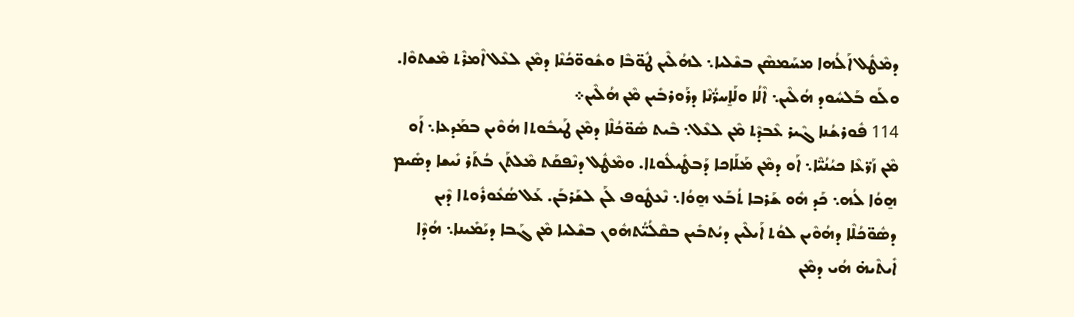ܕܡܶܛܽܠ ܐܰܠܳܗܐ ܡܚܰܡܣܶܢ ܒܫܶܠܝܐ܆ ܠܗܳܠܶܝܢ ܛܽܘ̈ܒܶܐ ܘܫܽܘܘ̈ܟܳܢܶܐ ܕܡܶܢ ܠܥܶܠ ܐܶܡܪܶܬ ܡܶܫܬܘܶܐ. ܘܠܰܘ ܒܰܠܚܽܘܕ ܗܳܠܶܝܢ܆ ܐܶܠܳܐ ܘܠܰܐ̱ܚܪ̈ܳܢܶܐ ܕܪܰܘܪܒܺܝܢ ܡܶܢ ܗܳܠܶܝܢ܀
114 ܦܽܘܪܫܳܢܐ ܓܶܝܪ ܥܶܒܕܶܬ ܡܶܢ ܠܥܶܠ܆ ܒܶܝܬ ܣܽܘ̈ܟܳܠܶܐ ܕܡܶܢ ܛܰܝܒܽܘܬܐ ܗܳܘܶܝܢ ܒܡܰܕܥܐ܆ ܐܰܘ ܡܶܢ ܙܰܪ̈ܥܶܐ ܟܝܳܢܳܝ̈ܶܐ܆ ܐܰܘ ܕܡܶܢ ܡܰܠܰܐܟܐ ܕܰܒܛܺܝܠܽܘܬܐ. ܘܡܶܛܽܠ ܕܢܶܦܩܰܬ ܡܶܠܬܰܢ ܒܳܬܰܪ ܢܺܝܫܐ ܕܣܺܝܡ ܗ̱ܘܳܐ ܠܳܗ܆ ܟܰܕ ܗܽܘ ܫܰܪܒܐ ܬܳܒܰܥ ܗ̱ܘܳܐ܆ ܢܶܥܛܽܘܦ ܠܰܢ ܠܫܰܪܒܰܢ. ܥܰܠ ܣܳܥܽܘܪܽܘܬܐ ܕܶܝܢ ܕܣܽܘ̈ܟܳܠܶܐ ܕܗܳܘܶܝܢ ܠܘܳܬ ܐܰܝܠܶܝܢ ܕܝܳܬܒܺܝܢ ܒܩܶܠܳܝ̈ܳܬܗܽܘܢ ܒܫܶܠܝܐ ܡܶܢ ܓܰܒܐ ܕܝܰܡܺܝܢܐ܆ ܗܳܕܶܐ ܐܺܝܬܶܝܗ̇ ܗܳܝ ܕܡܶܢ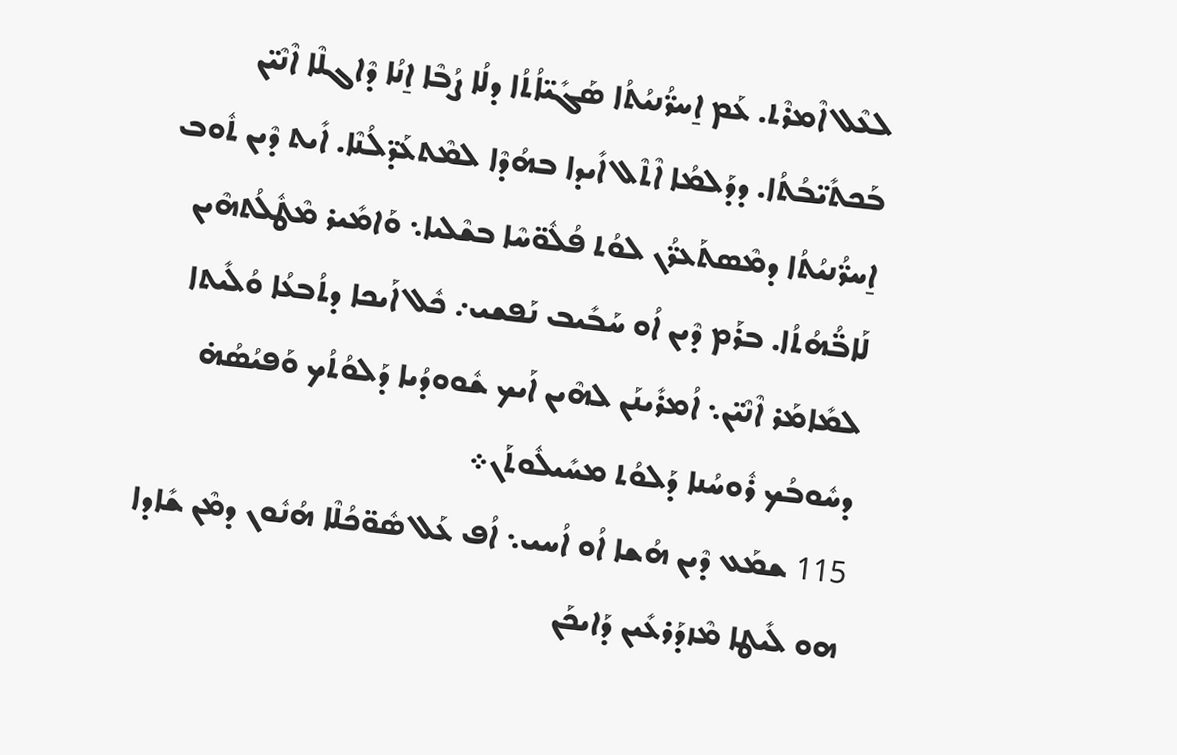ܠܥܶܠ ܐܶܡܪܶܬ. ܥܰܡ ܐ̱ܚܪ̈ܳܢܝܳܬܳܐ ܣܰܓܺܝ̈ܐܳܬܳܐ ܕܠܳܐ ܨܳܒܶܐ ܐ̱ܢܳܐ ܕܶܐܓܠܶܐ ܐܶܢܶܝ̈ܢ ܒܰܟܬܺܝ̈ܒܳܬܳܐ. ܕܕܰܠܡܳܐ ܐܶܬܶܠ ܐܺܝܕܐ ܒܗܳܕܶܐ ܠܡܶܬܥܰܕ̈ܠܳܢܶܐ. ܐܺܝܬ ܕܶܝܢ ܬܽܘܒ ܐ̱ܚܪ̈ܳܢܝܳܬܳܐ ܕܡܶܣܬܰܥܪ̈ܳܢ ܠܘܳܬ ܦܳܠܽܘ̈ܚܶܐ ܒܫܶܠܝܐ܆ ܘܰܐܡܺܝܪ ܡܶܛܽܠܳܬܗܶܝܢ ܠܰܐܒ̈ܳܗܳܬܳܐ. ܒܪܰܡ ܕܶܝܢ ܐܳܘ ܚܰܒܺܝܒ ܢܰܦܫܝ܇ ܟܽܠ ܐܰܝܟܐ ܕܬܳܒܥܳܐ ܘܳܠܺܝܬܐ ܠܡܺܐܡܰܪ ܐܶܢܶܝ̈ܢ܆ ܐܳܡܪܺܝܢܰܢ ܠܗܶܝܢ ܐܰܝܟ ܫܽܘܘܕܳܝܐ ܕܰܠܘܳܬܳܟ ܘܰܦܝܳܣܳܗ̇ ܕܚܽܘܒܳܟ ܪܽܘܚܳܢܐ ܕܰܠܘܳܬ ܡܚܺܝܠܽܘܬܰܢ܀
115 ܫܡܰܥ ܕܶܝܢ ܗܳܫܐ ܐܳܘ ܐܳܚܝ܆ ܐܳܦ ܥܰܠ ܣܽܘ̈ܟܳܠܶܐ ܗܳܢܽܘܢ ܕܡܶܢ ܫܺܐܕܐ ܗܘ ܠܺܝܛܐ ܡܶܙܕܰܪܥܺܝܢ ܕܰܐܝܟܰܢ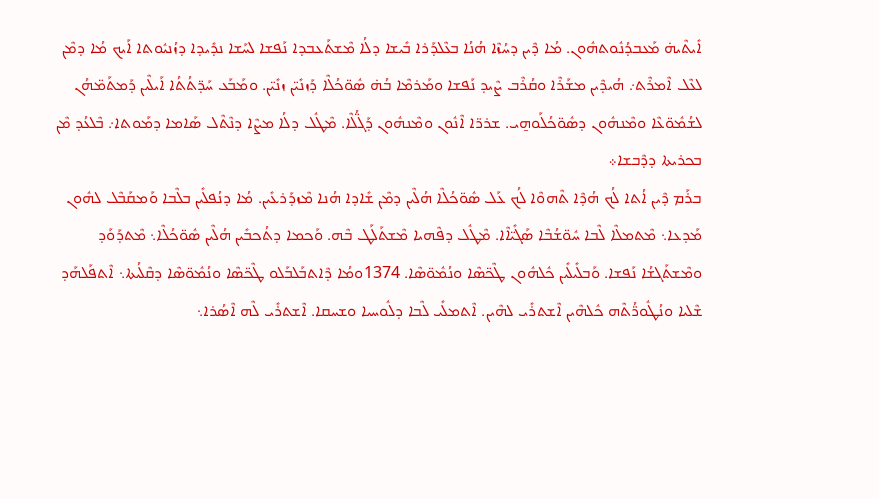ܐܺܝܬܶܝܗ̇ ܡܰܥܒܕܳܢܽܘܬܗܽܘܢ. ܡܳܐ ܕܶܝܢ ܕܚܳܙܶܐ ܗܳܢܳܐ ܒܥܶܠܕܰܪܐ ܒܺܝܫܐ ܕܠܳܐ ܡܶܫܬܰܥܒܕܐ ܢܰܦܫܐ ܠܚܰܫܐ ܢܕܺܝܕܐ ܕܙܳܢܝܽܘܬܐ ܐܰܝܟ ܡܳܐ ܕܡܶܢ ܠܥܶܠ ܐܶܡܪܶܬ܇ ܗܳܝܕܶܝܢ ܡܫܰܪܶܐ ܘܩܳܪܶܒ ܨܶܝܕ ܢܰܦܫܐ ܘܡܰܪܡܶܐ ܒܳܗ̇ ܣܽܘ̈ܟܳܠܶܐ ܕܰܙܢܺܝ̈ܢ ܙܢܺܝ̈ܢ. ܘܡܰܒܰܥ ܚܰܕ̈ܬܳܬܳܐ ܐܰܝܠܶܝܢ ܕܰܡܬܰܡ̈ܗܳܢ ܠܫܳܡܽܘ̈ܥܶܐ ܘܡܶܢܗܽܘܢ ܕܣܽܘ̈ܟܳܠܰܘܗ̱ܝ. ܫܪܪ̈ܐ ܐܶܢܽܘܢ ܘܡܶܢܗܽܘܢ ܕܰܓ̈ܳܠܶܐ. ܡܶܛܽܠ ܕܠܳܐ ܡܨܶܐ ܕܢܶܬܶܠ ܣܰܐܡܐ ܕܡܰܘܬܐ܇ ܒܶܠܥܳܕ ܡܶܢ ܒܟܪܝܬܐ ܕܕܶܒܫܐ܀
ܒܪܰܡ ܕܶܝܢ ܐܳܬܐ ܠܳܟ ܗܳܕܶܐ ܬܶܗܘܶܐ ܠܳܟ ܥܰܠ ܣܽܘ̈ܟܳܠܶܐ ܗܳܠܶܝܢ ܕܡܶܢ ܫܺܐܕܐ ܗܳܢܐ ܡܶܙܕܰܪܥܺܝܢ. ܡܳܐ ܕܢܳܦܠܺܝܢ ܒܠܶܒܐ ܘܰܡܩܰܒܶܠ ܠܗܽܘܢ ܡܰܕܥܐ܆ ܡܶܬܡܠܶܐ ܠܶܒܐ ܚܽܘ̈ܫܳܒܶܐ ܣܰܓܺܝ̈ܐܶܐ. ܡܶܛܽܠ ܕܦܶܗܝܐ ܡܶܫܬܰܠܰܛ ܒܶܗ. ܘܰܟܡܐ ܕܬܳܟܒܺܝܢ ܗܳܠܶܝܢ ܣܽܘ̈ܟܳܠܶܐ܆ ܡܶܬܕܰܘܰܕ ܘܡܶܫܬܰܓܫܳܐ ܢܰܦܫܐ. ܘܰܒܠܺܝܠܺܝܢ ܟܽܠܗܽܘܢ ܛܶܟ̈ܣܶܐ ܘܢܳܡܽܘ̈ܣܶܐ. 1374ܘܡܳܐ ܕܶܐܬܒܰܠܒܰܠܘ ܛܶܟ̈ܣܶܐ ܘܢܳܡܽܘ̈ܣܶܐ ܕܩܶܠܳܝܬܐ܆ ܐܶܬܦܰܠܗܰܕ ܫܶܠܝܐ ܘܢܳܛܽܘܪ̈ܳܬܶܗ ܟܽܠܗܶܝܢ ܐܶܫܬܪܺܝ ܠܗܶܝܢ. ܐܶܬܡܠܺܝ ܠܶܒܐ ܕܠܽܘܚܝܐ ܘܫܚܩܐ. ܐܶܫܬܪܺܝ ܠܶܗ ܐܶܣܳܪܐ܆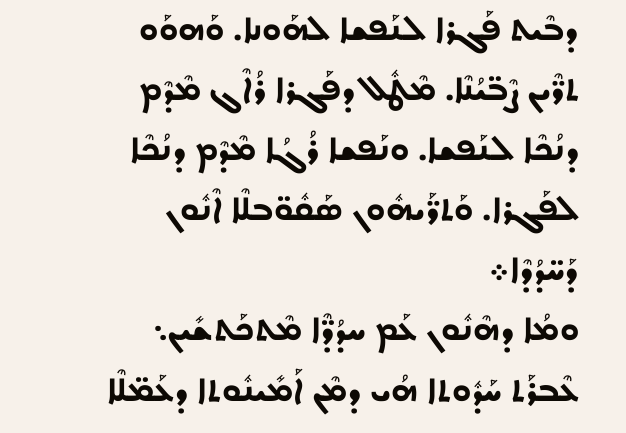ܕܒܶܝܬ ܦܰܓܪܐ ܠܢܰܦܫܐ ܠܗܰܘܢܐ. ܘܰܗܘܰܘ ܬܪ̈ܶܝܢ ܨܶܒ̈ܝܳܢܶܐ. ܡܶܛܽܠ ܕܦܰܓܪܐ ܪܳܐܶܓ ܡܶܕܶܡ ܕܢܳܟܶܐ ܠܢܰܦܫܐ. ܘܢܰܦܫܐ ܪܳܓܳܐ ܡܶܕܶܡ ܕܢܳܟܶܐ ܠܦܰܓܪܐ. ܘܰܬܪ̈ܰܝܗܽܘܢ ܣܰܩܽܘ̈ܒܠܶܐ ܐܶܢܽܘܢ ܕܰܚ̈ܕܳܕܶܐ܀
ܘܡܳܐ ܕܗܶܢܽܘܢ ܥܰܡ ܚܕܳܕ̈ܶܐ ܡܶܬܟܰܬܫܺܝܢ܆ ܥܶܒܪܰܬ ܚܰܕܽܘܬܐ ܗܳܝ ܕܡܶܢ ܐܰܡܺܝܢܽܘܬܐ ܕܥܰܡ̈ܠܶܐ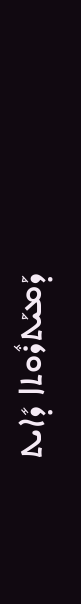ܕܰܡܝܰܬܪܽܘܬܐ ܕܺܐܝܬ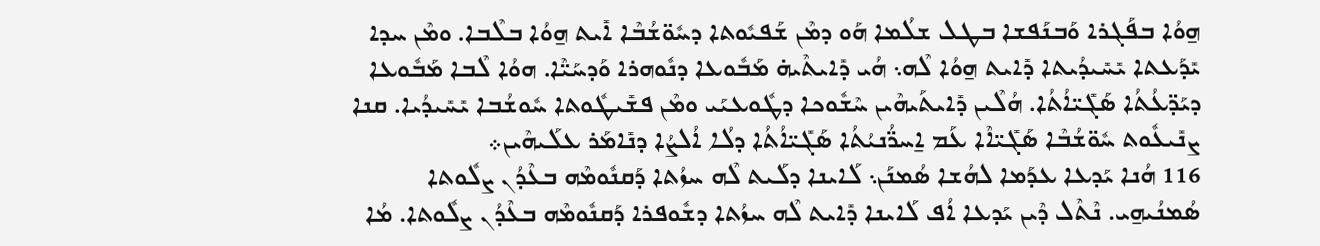ܗ̱ܘܳܐ ܒܦܰܓܪܐ ܘܰܒܢܰܦܫܐ ܒܛܠ ܫܠܳܡܐ ܗܰܘ ܕܡܶܢ ܫܰܦܝܽܘܬܐ ܕܚܽܘ̈ܫܳܒܶܐ ܐܺܝܬ ܗ̱ܘܳܐ ܒܠܶܒܐ. ܘܡܶܢ ܚܕܐ ܝܺܕܰܥܬܐ ܝܺܚܺܝܕܳܝܬܐ ܕܺܐܝܬ ܗ̱ܘܳܐ ܠܶܗ܆ ܗܳܝ ܕܺܐܝܬܶܝܗ̇ ܡܰܒܽܘܥܐ ܕܢܽܘܗܪܐ ܘܰܕܚܰܝ̈ܶܐ. ܗܘܳܐ ܠܶܒܐ ܡܰܒܽܘܥܐ ܕܝܰܕ̈ܥܳܬܳܐ ܣܰܓܺܝ̈ܐܳܬܳܐ. ܗܳܠܶܝܢ ܕܺܐܝܬܰܝܗܶܝܢ ܚܶܫܽܘܟܐ ܕܛܽܘܥܝܰܝ ܘܡܶܢ ܦܫܺܝܛܽܘܬܐ ܚܽܘܫܳܒܐ ܝܺܚܺܝܕܳܝܐ. ܩܢܐ ܨܢܺܝܥܽܘܬ ܚܽܘ̈ܫܳܒܶܐ ܣܰܓܺܝ̈ܐܶܐ ܥܰܡ ܐ̱ܚܪ̈ܳܢܝܳܬܳܐ ܣܰܓܺܝ̈ܐܳܬܳܐ ܕܠܳܐ ܐܳܠܨܳܐ ܕܢܺܐܡܰܪ ܥܠܰܝܗܶܝܢ܀
116 ܗܳܢܐ ܝܰܕܥܐ ܥܕܰܡܐ ܠܗܳܫܐ ܣܳܡܢܰܢ܆ ܠܰܐܝܢܐ ܕܠܰܝܬ ܠܶܗ ܚܙܳܬܐ ܕܰܩܢܽܘܡܶܗ ܒܥܶܕܳܢ ܨܠܽܘܬܐ ܣܳܡܢܳܝܗ̱ܝ. ܢܶܬܶܠ ܕܶܝܢ ܝܰܕܥܐ ܐܳܦ ܠܰܐܝܢܐ ܕܺܐܝܬ ܠܶܗ ܚܙܳܬܐ ܕܫܽܘܦܪܐ ܕܰܩܢܽܘܡܶܗ ܒܥܶܕܳܢ ܨܠܽܘܬܐ. ܡܳܐ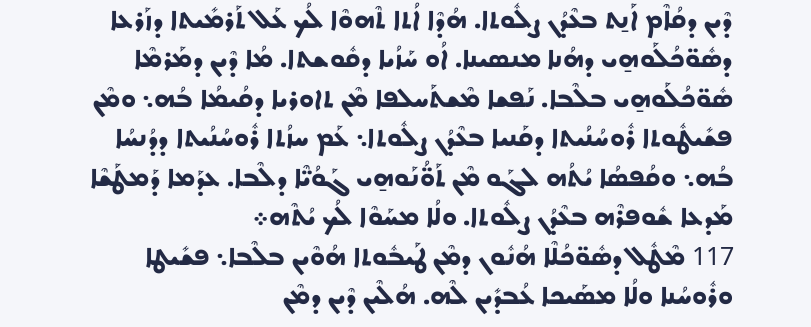ܕܶܝܢ ܕܩܳܐܶܡ ܐܰܢ̱ܬ ܒܥܶܕܳܢ ܨܠܽܘܬܐ. ܗܳܕܶܐ ܐܳܬܐ ܬܶܗܘܶܐ ܠܳܟ ܥܰܠ ܬܰܪܡܺܝܬܐ ܕܙܰܪܥܐ ܕܣܽܘ̈ܟܳܠܰܘܗ̱ܝ ܕܗܳܢܐ ܡܢܣܝܢܐ. ܐܳܘ ܚܰܙܳܝܐ ܕܩܽܘܫܬܐ. ܡܳܐ ܕܶܝܢ ܕܡܰܪܡܶܐ ܣܽܘ̈ܟܳܠܰܘܗ̱ܝ ܒܠܶܒܐ. ܢܰܦܫܐ ܡܶܫܬܰܚܠܦܐ ܡܶܢ ܬܐܘܪܝܐ ܕܩܳܝܡܳܐ ܒܳܗ܆ ܘܡܶܢ ܦܫܺܝܛܽܘܬܐ ܪܽܘܚܳܢܳܝܬܐ ܕܩܰܢܝܐ ܒܥܶܕܳܢ ܨܠܽܘܬܐ܆ ܥܰܡ ܚܙܳܬܐ ܪܽܘܚܳܢܳܝܬܐ ܕܕܳܢܚܳܐ ܒܳܗ܆ ܘܩܳܦܣܳܐ ܝܳܬܳܗ ܠܓܰܘ ܡܶܢ ܬܰܘ̈ܳܢܰܘܗ̱ܝ ܓܰܘܳܝ̈ܶܐ ܕܠܶܒܐ. ܥܕܰܡܐ ܕܰܡܛܰܫܶܐ ܡܰܕܥܐ ܫܽܘܦܪܶܗ ܒܥܶܕܳܢ ܨܠܽܘܬܐ. ܘܠܳܐ ܡܚܰܘܶܐ ܠܳܟ ܝܳܬܶܗ܀
117 ܡܶܛܽܠ ܕܣܽܘ̈ܟܳܠܶܐ ܗܳܢܽܘܢ ܕܡܶܢ ܛܰܝܒܽܘܬܐ ܗܳܘܶܝܢ ܒܠܶܒܐ܆ ܦܫܺܝܛܐ ܘܪܽܘܚܳܢܐ ܘܠܳܐ ܡܣܰܝܟܐ ܥܳܒܕܺܝܢ ܠܶܗ. ܗܳܠܶܝܢ ܕܶܝܢ ܕܡܶܢ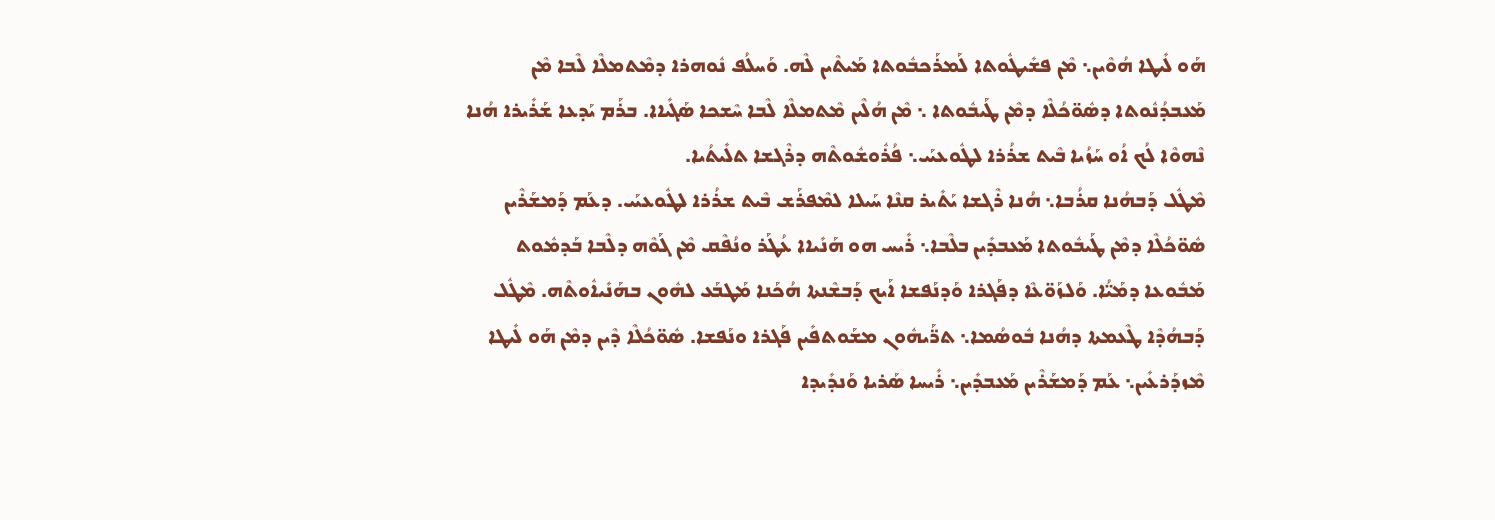ܗܰܘ ܠܺܝܛܐ ܗܳܘܶܝܢ܆ ܡܶܢ ܦܫܺܝܛܽܘܬܐ ܠܰܡܪܰܟܒܽܘܬܐ ܡܰܝܬܶܝܢ ܠܶܗ. ܘܰܚܠܳܦ ܢܽܘܗܪܐ ܕܡܶܬܡܠܶܐ ܠܶܒܐ ܡܶܢ ܡܰܥܒܕܳܢܽܘܬܐ ܕܣܽܘ̈ܟܳܠܶܐ ܕܡܶܢ ܛܰܝܒܽܘܬܐ ܆ ܡܶܢ ܗܳܠܶܝܢ ܡܶܬܡܠܶܐ ܠܶܒܐ ܚܶܫܟܐ ܣܰܓܺܝܐܐ. ܒܪܰܡ ܝܰܕܥܐ ܫܰܪܺܝܪܐ ܗܳܢܐ ܢܶܗܘܶܐ ܠܳܟ ܐܳܘ ܚܰܙܳܝܐ ܒܶܝܬ ܫܪܳܪܐ ܠܛܽܘܥܝܰܝ܆ ܦܳܪܽܘܫܽܘܬܶܗ ܕܪܶܓܫܐ ܬܠܺܝܬܳܝܐ.
ܡܶܛܽܠ ܕܰܒܗܳܢܐ ܩܪܳܒܐ܆ ܗܳܢܐ ܪܶܓܫܐ ܝܰܬܺܝܪ ܩܢܶܐ ܚܰܝܠܐ ܠܡܶܦܪܰܫ ܒܶܝܬ ܫܪܳܪܐ ܠܛܽܘܥܝܰܝ. ܕܥܰܡ ܕܰܡܫܰܪܶܝܢ ܣܽܘ̈ܟܳܠܶܐ ܕܡܶܢ ܛܰܝܒܽܘܬܐ ܡܰܥܒܕܺܝܢ ܒܠܶܒܐ܆ ܪܺܝܚ ܗܘ ܗܰܢܺܝܐܐ ܥܳܛܰܪ ܘܢܳܦܶܩ ܡܶܢ ܓܰܘܶܗ ܕܠܶܒܐ ܒܰܕܡܽܘܬ ܡܰܒܽܘܥܐ ܕܡܰܝ̈ܳܐ. ܘܰܠܙܰܘ̈ܥܶܐ ܕܦܰܓܪܐ ܘܰܕܢܰܦܫܐ ܐܰܝܟ ܕܰܒܫܶܢܬܐ ܗܳܟܰܢܐ ܡܰܛܒܰܥ ܠܗܽܘܢ ܒܗܰܢܺܝܐܽܘܬܶܗ. ܡܶܛܽܠ ܕܰܒܗܳܕܶܐ ܛܶܥܡܬܐ ܕܗܳܢܐ ܒܽܘܣܳܡܐ܆ ܬܪ̈ܰܝܗܽܘܢ ܡܫܰܘܬܦܺܝܢ ܦܰܓܪܐ ܘܢܰܦܫܐ. ܣܽܘ̈ܟܳܠܶܐ ܕܶܝܢ ܕܡܶܢ ܗܰܘ ܠܺܝܛܐ ܡܶܙܕܰܪܥܺܝܢ܆ ܥܰܡ ܕܰܡܫܰܪܶܝܢ ܡܰܥܒܕܺܝܢ܆ ܪܺܝܚܐ ܣܰܪܝܐ ܘܰܢܕܺܝܕܐ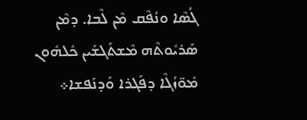ܓܳܣܶܐ ܘܢܳܦܶܩ ܡܶܢ ܠܶܒܐ. ܕܡܶܢ ܣܰܪܝܽܘܬܶܗ ܡܶܫܬܰܓܫܺܝܢ ܟܽܠܗܽܘܢ ܡܽܘ̈ܙܳܓܶܐ ܕܦܰܓܪܐ ܘܰܕܢܰܦܫܐ܀